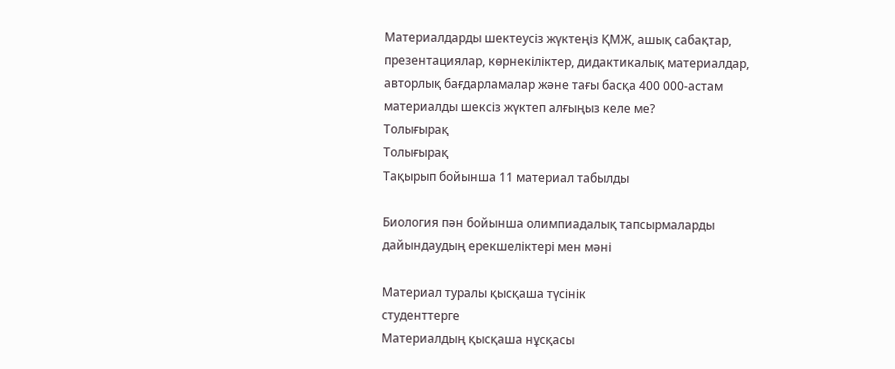Материалдарды шектеусіз жүктеңіз ҚМЖ, ашық сабақтар, презентациялар, көрнекіліктер, дидактикалық материалдар, авторлық бағдарламалар және тағы басқа 400 000-астам материалды шексіз жүктеп алғыңыз келе ме?
Толығырақ
Толығырақ
Тақырып бойынша 11 материал табылды

Биология пән бойынша олимпиадалық тапсырмаларды дайындаудың ерекшеліктері мен мәні

Материал туралы қысқаша түсінік
студенттерге
Материалдың қысқаша нұсқасы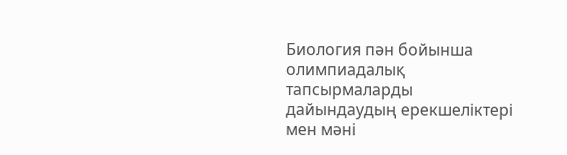Биология пән бойынша олимпиадалық тапсырмаларды дайындаудың ерекшеліктері мен мәні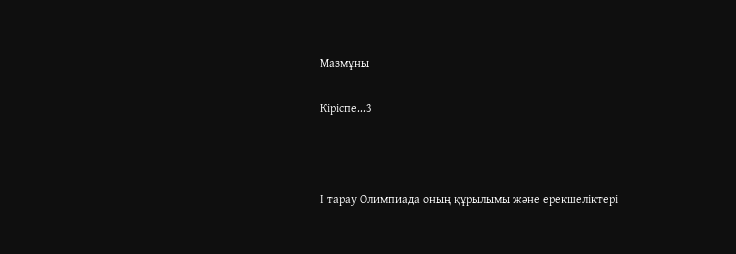Мазмұны

Кіріспе...3



І тарау Олимпиада оның құрылымы және ерекшеліктері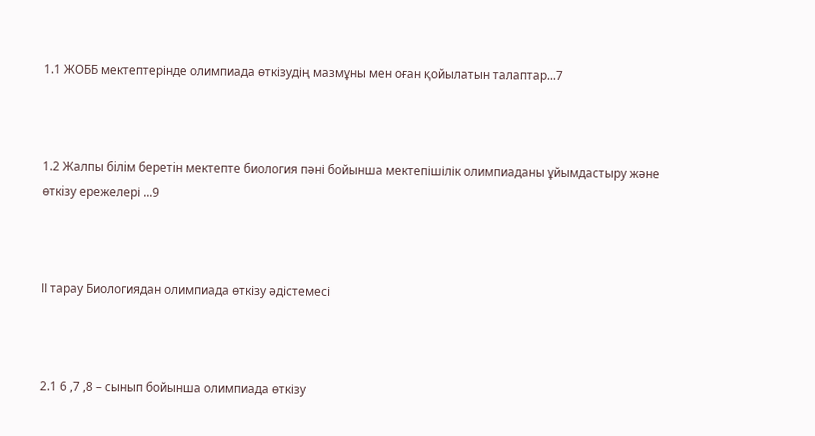1.1 ЖОББ мектептерінде олимпиада өткізудің мазмұны мен оған қойылатын талаптар...7



1.2 Жалпы бiлiм беретiн мектепте биология пәні бойынша мектепішілік олимпиаданы ұйымдастыру және өткiзу ережелері ...9



ІІ тарау Биологиядан олимпиада өткізу әдістемесі



2.1 6 ,7 ,8 – сынып бойынша олимпиада өткізу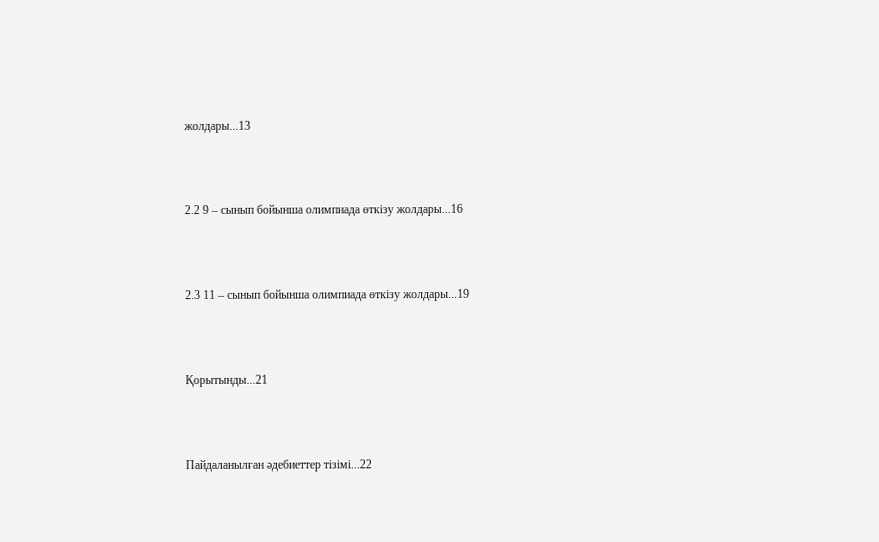жолдары...13



2.2 9 – сынып бойынша олимпиада өткізу жолдары...16



2.3 11 – сынып бойынша олимпиада өткізу жолдары...19



Қорытынды...21



Пайдаланылған әдебиеттер тізімі...22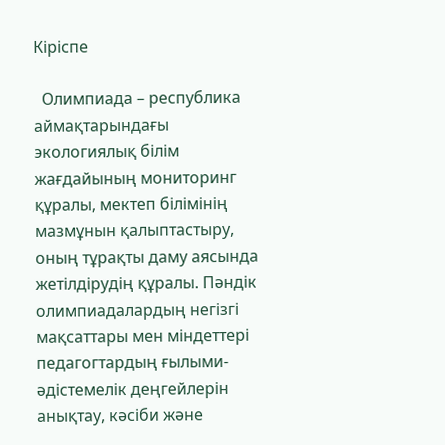Кіріспе

  Олимпиада – республика аймақтарындағы экологиялық білім жағдайының мониторинг құралы, мектеп білімінің мазмұнын қалыптастыру, оның тұрақты даму аясында жетілдірудің құралы. Пәндік олимпиадалардың негізгі мақсаттары мен міндеттері педагогтардың ғылыми-әдістемелік деңгейлерін анықтау, кәсіби және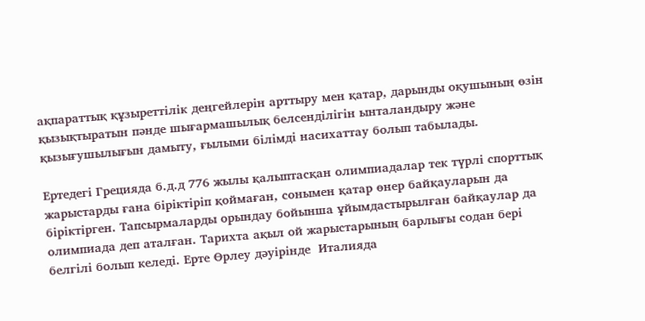ақпараттық құзыреттілік деңгейлерін арттыру мен қатар, дарынды оқушының өзін қызықтыратын пәнде шығармашылық белсенділігін ынталандыру және қызығушылығын дамыту, ғылыми білімді насихаттау болып табылады.

Ертедегі Грецияда б.д.д 776 жылы қалыптасқан олимпиадалар тек түрлі спорттық жарыстарды ғана біріктіріп қоймаған, сонымен қатар өнер байқауларын да біріктірген. Тапсырмаларды орындау бойынша ұйымдастырылған байқаулар да олимпиада деп аталған. Тарихта ақыл ой жарыстарының барлығы содан бері белгілі болып келеді. Ерте Өрлеу дәуірінде  Италияда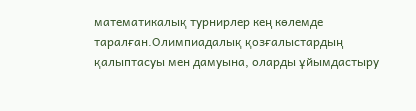математикалық турнирлер кең көлемде таралған.Олимпиадалық қозғалыстардың қалыптасуы мен дамуына, оларды ұйымдастыру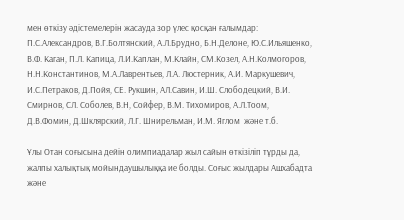мен өткізу әдістемелерін жасауда зор үлес қосқан ғалымдар: П.С.Александров, В.Г.Болтянский, А.Л.Брудно, Б.Н.Делоне, Ю.С.Ильяшенко, В.Ф. Каган, П.Л. Капица, Л.И.Каплан, М.Клайн, СМ.Козел, А.Н.Колмогоров, Н.Н.Константинов, М.А.Лаврентьев, Л.А. Люстерник, А.И. Маркушевич, И.С.Петраков, Д.Пойя, СЕ. Рукшин, АЛ.Савин, И.Ш. Слободецкий, В.И. Смирнов, СЛ. Соболев, В.Н, Сойфер, В.М. Тихомиров, А.Л.Тоом, Д.В.Фомин, Д.Шклярский, Л.Г. Шнирельман, И.М. Яглом  және т.б.

Ұлы Отан соғысына дейін олимпиадалар жыл сайын өткізіліп тұрды да, жалпы халықтық мойындаушылыққа ие болды. Соғыс жылдары Ашхабадта және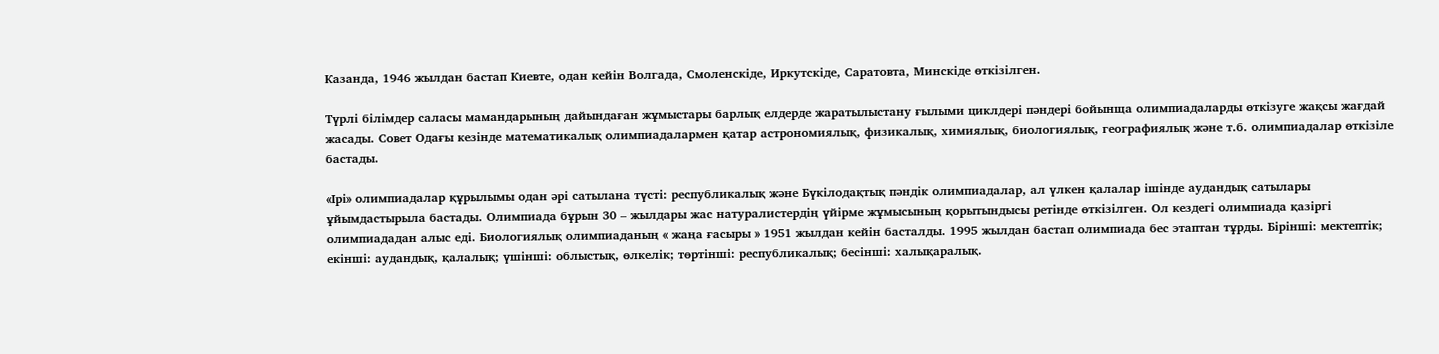Казанда, 1946 жылдан бастап Киевте, одан кейін Волгада, Смоленскіде, Иркутскіде, Саратовта, Минскіде өткізілген.

Түрлі білімдер саласы мамандарының дайындаған жұмыстары барлық елдерде жаратылыстану ғылыми циклдері пәндері бойынща олимпиадаларды өткізуге жақсы жағдай жасады. Совет Одағы кезінде математикалық олимпиадалармен қатар астрономиялық, физикалық, химиялық, биологиялық, географиялық және т.б. олимпиадалар өткізіле бастады.

«Ірі» олимпиадалар құрылымы одан әрі сатылана түсті: республикалық және Бүкілодақтық пәндік олимпиадалар, ал үлкен қалалар ішінде аудандық сатылары ұйымдастырыла бастады. Олимпиада бұрын 30 – жылдары жас натуралистердің үйірме жұмысының қорытындысы ретінде өткізілген. Ол кездегі олимпиада қазіргі олимпиададан алыс еді. Биологиялық олимпиаданың « жаңа ғасыры » 1951 жылдан кейін басталды. 1995 жылдан бастап олимпиада бес этаптан тұрды. Бірінші: мектептік; екінші: аудандық, қалалық; үшінші: облыстық, өлкелік; төртінші: республикалық; бесінші: халықаралық.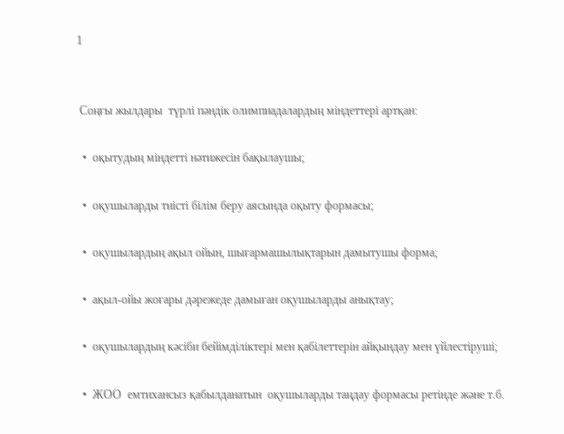1


 Соңғы жылдары  түрлі пәндік олимпиадалардың міндеттері артқан:

  •  оқытудың міндетті нәтижесін бақылаушы;

  •  оқушыларды тиісті білім беру аясында оқыту формасы;

  •  оқушылардың ақыл ойын, шығармашылықтарын дамытушы форма;

  •  ақыл-ойы жоғары дәрежеде дамыған оқушыларды анықтау;

  •  оқушылардың кәсіби бейімділіктері мен қабілеттерін айқындау мен үйлестіруші;

  •  ЖОО  емтихансыз қабылданатын  оқушыларды таңдау формасы ретінде және т.б.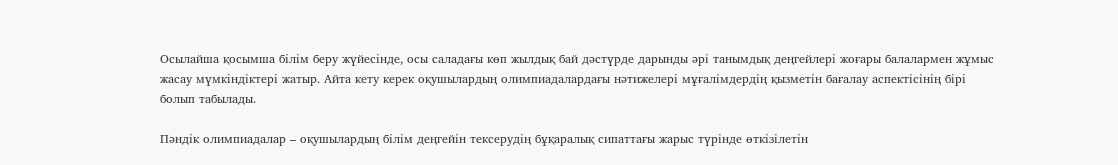Осылайша қосымша білім беру жүйесінде, осы саладағы көп жылдық бай дәстүрде дарынды әрі танымдық деңгейлері жоғары балалармен жұмыс жасау мүмкіндіктері жатыр. Айта кету керек оқушылардың олимпиадалардағы нәтижелері мұғалімдердің қызметін бағалау аспектісінің бірі болып табылады.

Пәндік олимпиадалар – оқушылардың білім деңгейін тексерудің бұқаралық сипаттағы жарыс түрінде өткізілетін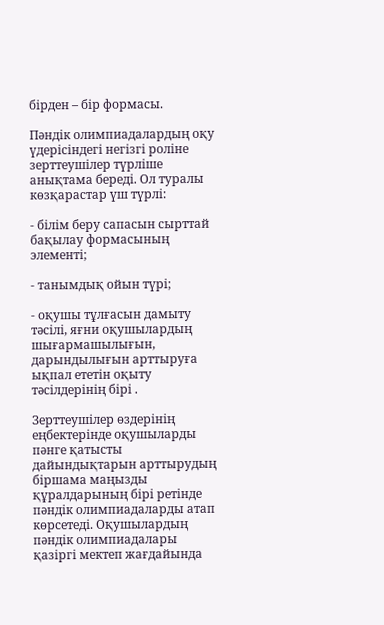бірден – бір формасы.

Пәндік олимпиадалардың оқу үдерісіндегі негізгі роліне зерттеушілер түрліше анықтама береді. Ол туралы көзқарастар үш түрлі:

- білім беру сапасын сырттай бақылау формасының элементі;

- танымдық ойын түрі;

- оқушы тұлғасын дамыту тәсілі, яғни оқушылардың шығармашылығын, дарындылығын арттыруға ықпал ететін оқыту тәсілдерінің бірі .

Зерттеушілер өздерінің еңбектерінде оқушыларды пәнге қатысты дайындықтарын арттырудың біршама маңызды құралдарының бірі ретінде пәндік олимпиадаларды атап көрсетеді. Оқушылардың пәндік олимпиадалары қазіргі мектеп жағдайында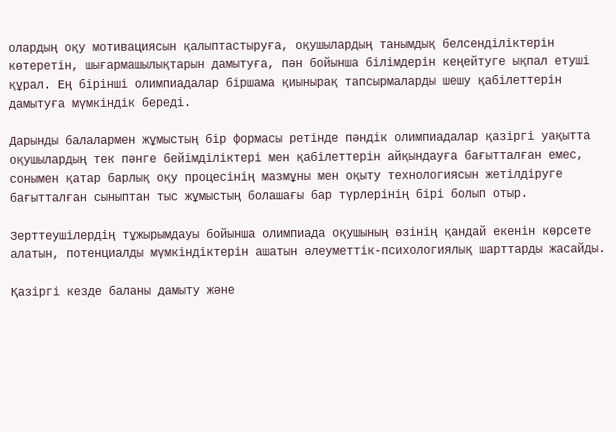олардың оқу мотивациясын қалыптастыруға, оқушылардың танымдық белсенділіктерін көтеретін, шығармашылықтарын дамытуға, пән бойынша білімдерін кеңейтуге ықпал етуші құрал. Ең бірінші олимпиадалар біршама қиынырақ тапсырмаларды шешу қабілеттерін дамытуға мүмкіндік береді.

Дарынды балалармен жұмыстың бір формасы ретінде пәндік олимпиадалар қазіргі уақытта оқушылардың тек пәнге бейімділіктері мен қабілеттерін айқындауға бағытталған емес, сонымен қатар барлық оқу процесінің мазмұны мен оқыту технологиясын жетілдіруге бағытталған сыныптан тыс жұмыстың болашағы бар түрлерінің бірі болып отыр.

Зерттеушілердің тұжырымдауы бойынша олимпиада оқушының өзінің қандай екенін көрсете алатын, потенциалды мүмкіндіктерін ашатын әлеуметтік-психологиялық шарттарды жасайды.

Қазіргі кезде баланы дамыту және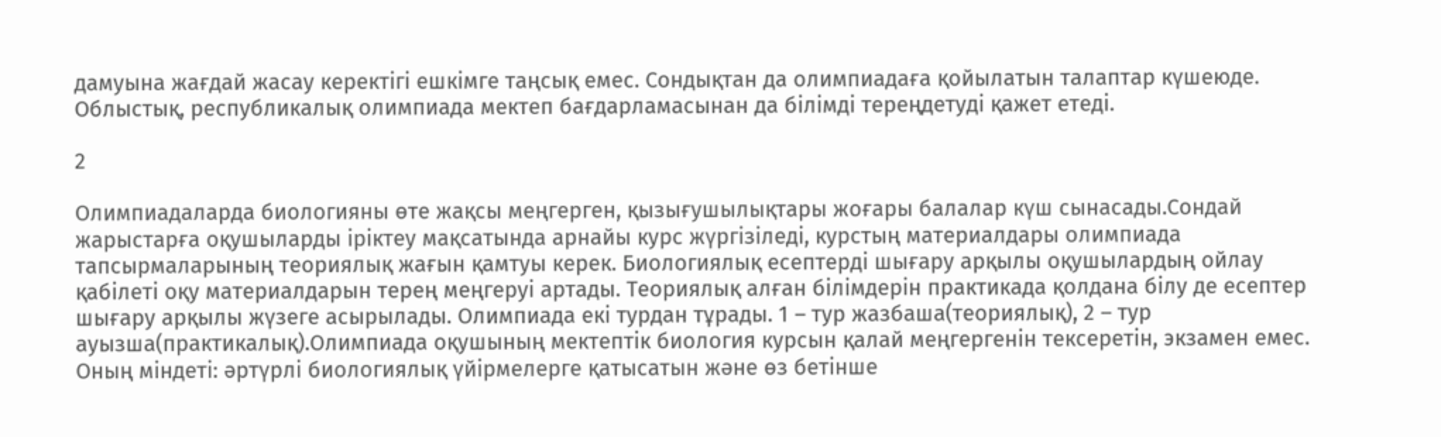дамуына жағдай жасау керектігі ешкімге таңсық емес. Сондықтан да олимпиадаға қойылатын талаптар күшеюде. Облыстық, республикалық олимпиада мектеп бағдарламасынан да білімді тереңдетуді қажет етеді.

2

Олимпиадаларда биологияны өте жақсы меңгерген, қызығушылықтары жоғары балалар күш сынасады.Сондай жарыстарға оқушыларды іріктеу мақсатында арнайы курс жүргізіледі, курстың материалдары олимпиада тапсырмаларының теориялық жағын қамтуы керек. Биологиялық есептерді шығару арқылы оқушылардың ойлау қабілеті оқу материалдарын терең меңгеруі артады. Теориялық алған білімдерін практикада қолдана білу де есептер шығару арқылы жүзеге асырылады. Олимпиада екі турдан тұрады. 1 – тур жазбаша(теориялық), 2 – тур ауызша(практикалық).Олимпиада оқушының мектептік биология курсын қалай меңгергенін тексеретін, экзамен емес. Оның міндеті: әртүрлі биологиялық үйірмелерге қатысатын және өз бетінше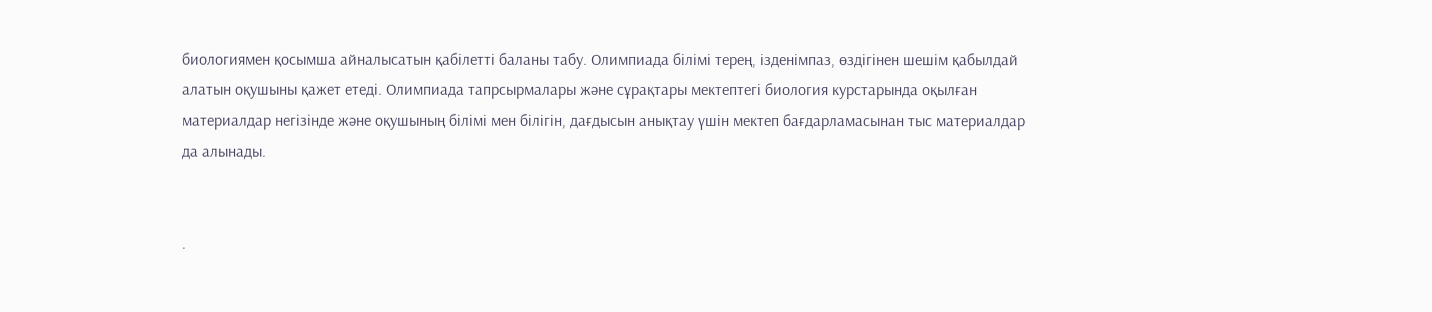биологиямен қосымша айналысатын қабілетті баланы табу. Олимпиада білімі терең, ізденімпаз, өздігінен шешім қабылдай алатын оқушыны қажет етеді. Олимпиада тапрсырмалары және сұрақтары мектептегі биология курстарында оқылған материалдар негізінде және оқушының білімі мен білігін, дағдысын анықтау үшін мектеп бағдарламасынан тыс материалдар да алынады.


.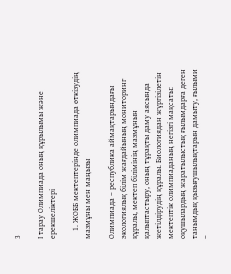3

І тарау Олимпиада оның құрылымы және ерекшеліктері

    1. ЖОББ мектептерінде олимпиада өткізудің мазмұны мен маңызы

Олимпиада – республика аймақтарындағы экологиялық білім жағдайының мониторинг құралы, мектеп білімінің мазмұнын қалыптастыру, оның тұрақты даму аясында жетілдірудің құралы. Биологиядан жүргізілетін мектептік олимпиаданың негізгі мақсаты: оқушылардың жаратылыстық ғылымдарға деген танымдық қызығушылықтарын дамыту, ғылыми –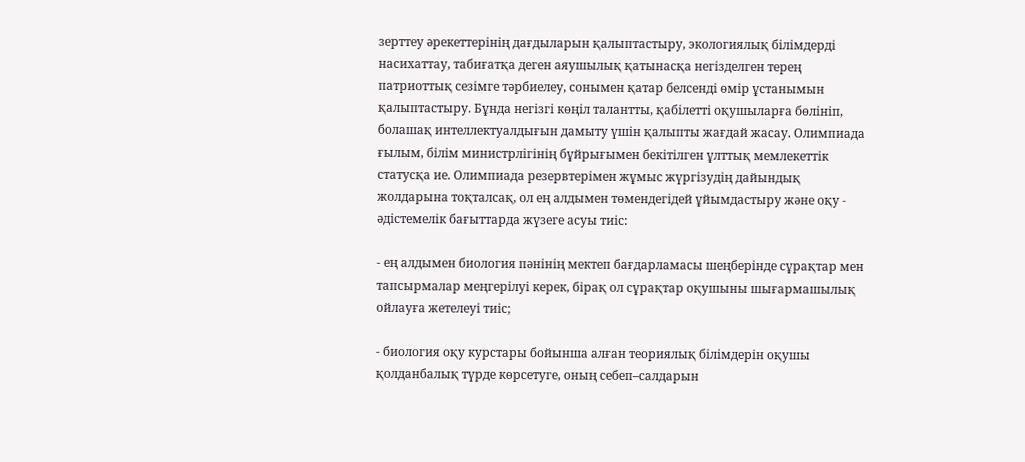зерттеу әрекеттерінің дағдыларын қалыптастыру, экологиялық білімдерді насихаттау, табиғатқа деген аяушылық қатынасқа негізделген терең патриоттық сезімге тәрбиелеу, сонымен қатар белсенді өмір ұстанымын қалыптастыру. Бұнда негізгі көңіл талантты, қабілетті оқушыларға бөлініп, болашақ интеллектуалдығын дамыту үшін қалыпты жағдай жасау. Олимпиада ғылым, білім министрлігінің бұйрығымен бекітілген ұлттық мемлекеттік статусқа ие. Олимпиада резервтерімен жұмыс жүргізудің дайындық жолдарына тоқталсақ, ол ең алдымен төмендегідей ұйымдастыру және оқу - әдістемелік бағыттарда жүзеге асуы тиіс:

- ең алдымен биология пәнінің мектеп бағдарламасы шеңберінде сұрақтар мен тапсырмалар меңгерілуі керек, бірақ ол сұрақтар оқушыны шығармашылық ойлауға жетелеуі тиіс;

- биология оқу курстары бойынша алған теориялық білімдерін оқушы қолданбалық түрде көрсетуге, оның себеп–салдарын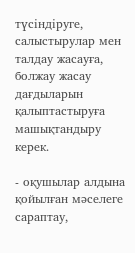түсіндіруге, салыстырулар мен талдау жасауға, болжау жасау дағдыларын қалыптастыруға машықтандыру керек.

- оқушылар алдына қойылған мәселеге сараптау,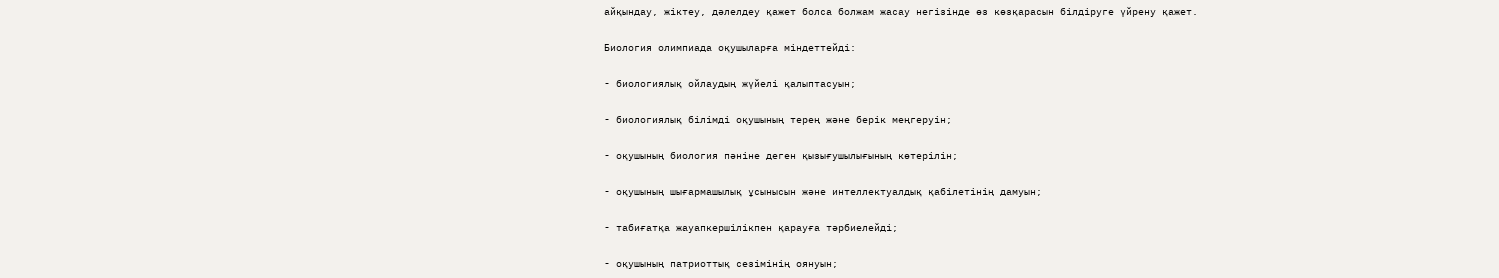айқындау, жіктеу, дәлелдеу қажет болса болжам жасау негізінде өз көзқарасын білдіруге үйрену қажет.

Биология олимпиада оқушыларға міндеттейді:

- биологиялық ойлаудың жүйелі қалыптасуын;

- биологиялық білімді оқушының терең және берік меңгеруін;

- оқушының биология пәніне деген қызығушылығының көтерілін;

- оқушының шығармашылық ұсынысын және интеллектуалдық қабілетінің дамуын;

- табиғатқа жауапкершілікпен қарауға тәрбиелейді;

- оқушының патриоттық сезімінің оянуын;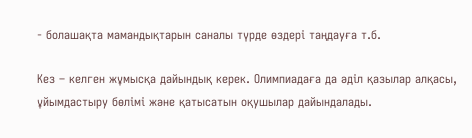- болашақта мамандықтарын саналы түрде өздері таңдауға т.б.

Кез – келген жұмысқа дайындық керек. Олимпиадаға да әділ қазылар алқасы, ұйымдастыру бөлімі және қатысатын оқушылар дайындалады.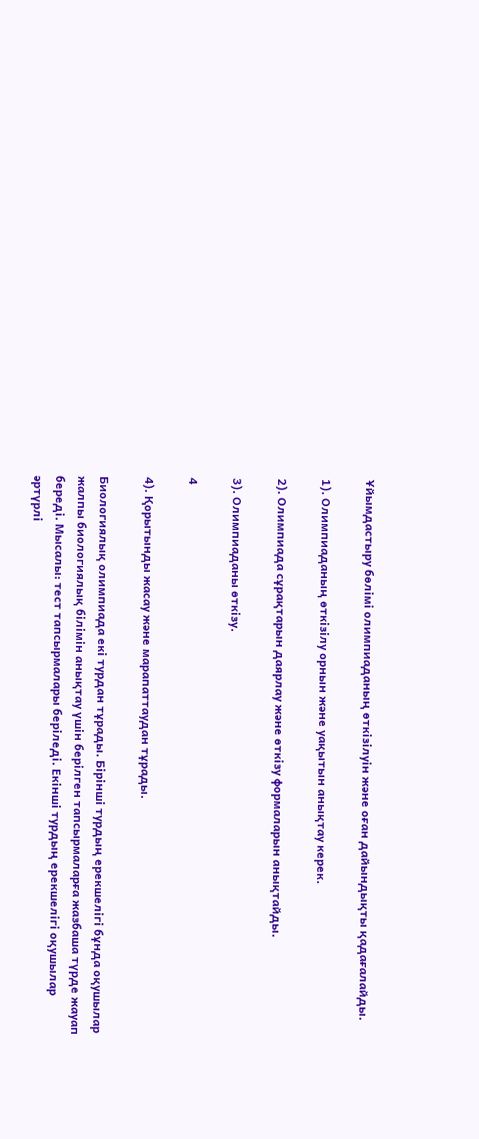Ұйымдастыру бөлімі олимпиаданың өткізілуін және оған дайындықты қадағалайды.

1). Олимпиаданың өткізілу орнын және уақытын анықтау керек.

2). Олимпиада сұрақтарын даярлау және өткізу формаларын анықтайды.

3). Олимпиаданы өткізу.

4

4). Қорытынды жасау және марапаттаудан тұрады.

Биологиялық олимпиада екі турдан тұрады. Бірінші турдың ерекшелігі бұнда оқушылар жалпы биологиялық білімін анықтау үшін берілген тапсырмаларға жазбаша түрде жауап береді. Мысалы: тест тапсырмалары беріледі. Екінші турдың ерекшелігі оқушылар әртүрлі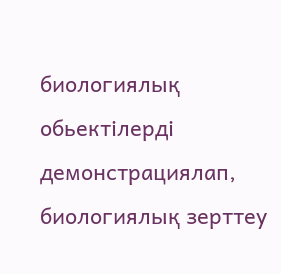биологиялық обьектілерді демонстрациялап, биологиялық зерттеу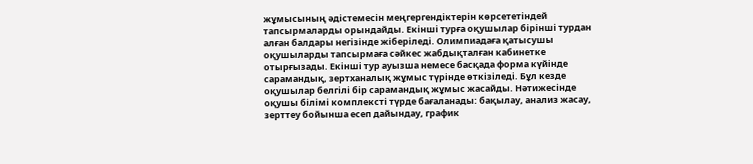жұмысының әдістемесін меңгергендіктерін көрсететіндей тапсырмаларды орындайды. Екінші турға оқушылар бірінші турдан алған балдары негізінде жіберіледі. Олимпиадаға қатысушы оқушыларды тапсырмаға сәйкес жабдықталған кабинетке отырғызады. Екінші тур ауызша немесе басқада форма күйінде сарамандық, зертханалық жұмыс түрінде өткізіледі. Бұл кезде оқушылар белгілі бір сарамандық жұмыс жасайды. Нәтижесінде оқушы білімі комплексті түрде бағаланады: бақылау, анализ жасау, зерттеу бойынша есеп дайындау, график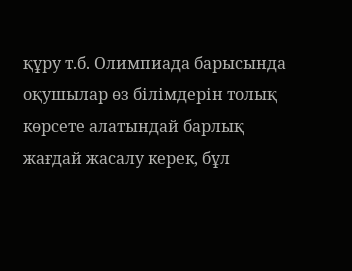құру т.б. Олимпиада барысында оқушылар өз білімдерін толық көрсете алатындай барлық жағдай жасалу керек, бұл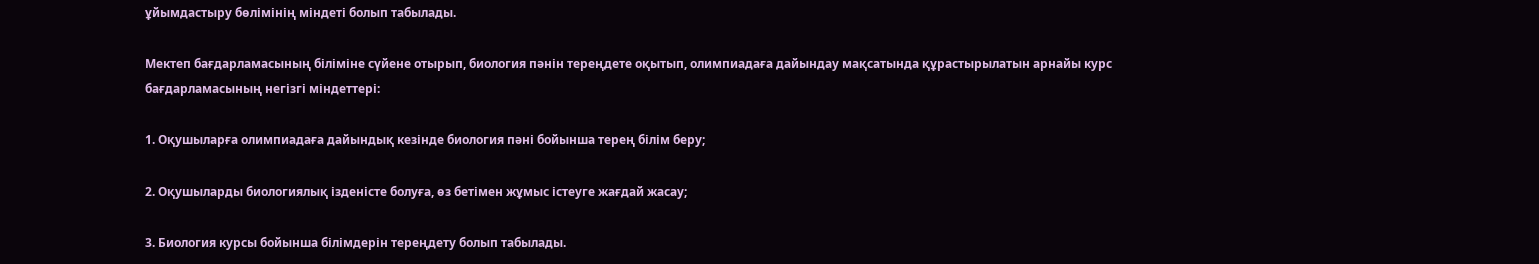ұйымдастыру бөлімінің міндеті болып табылады.

Мектеп бағдарламасының біліміне сүйене отырып, биология пәнін тереңдете оқытып, олимпиадаға дайындау мақсатында құрастырылатын арнайы курс бағдарламасының негізгі міндеттері:

1. Оқушыларға олимпиадаға дайындық кезінде биология пәні бойынша терең білім беру;

2. Оқушыларды биологиялық ізденісте болуға, өз бетімен жұмыс істеуге жағдай жасау;

3. Биология курсы бойынша білімдерін тереңдету болып табылады.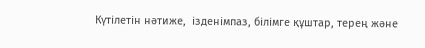Күтілетін нәтиже,  ізденімпаз, білімге құштар, терең және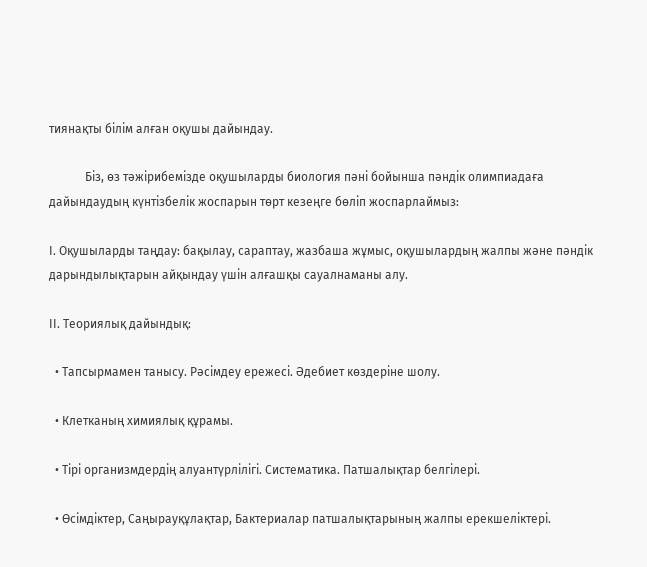тиянақты білім алған оқушы дайындау.

            Біз, өз тәжірибемізде оқушыларды биология пәні бойынша пәндік олимпиадаға дайындаудың күнтізбелік жоспарын төрт кезеңге бөліп жоспарлаймыз:

І. Оқушыларды таңдау: бақылау, сараптау, жазбаша жұмыс, оқушылардың жалпы және пәндік дарындылықтарын айқындау үшін алғашқы сауалнаманы алу.

ІІ. Теориялық дайындық:

  • Тапсырмамен танысу. Рәсімдеу ережесі. Әдебиет көздеріне шолу.

  • Клетканың химиялық құрамы.

  • Тірі организмдердің алуантүрлілігі. Систематика. Патшалықтар белгілері.

  • Өсімдіктер, Саңырауқұлақтар, Бактериалар патшалықтарының жалпы ерекшеліктері.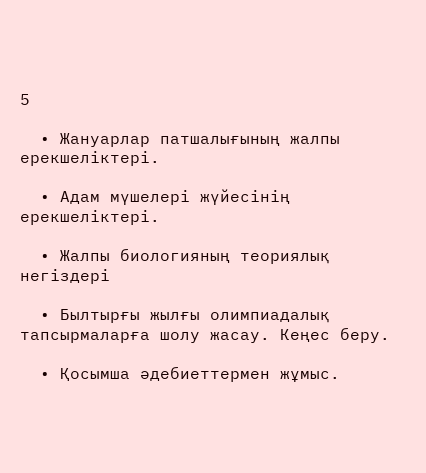5

  • Жануарлар патшалығының жалпы ерекшеліктері.

  • Адам мүшелері жүйесінің ерекшеліктері.

  • Жалпы биологияның теориялық негіздері

  • Былтырғы жылғы олимпиадалық тапсырмаларға шолу жасау. Кеңес беру.

  • Қосымша әдебиеттермен жұмыс.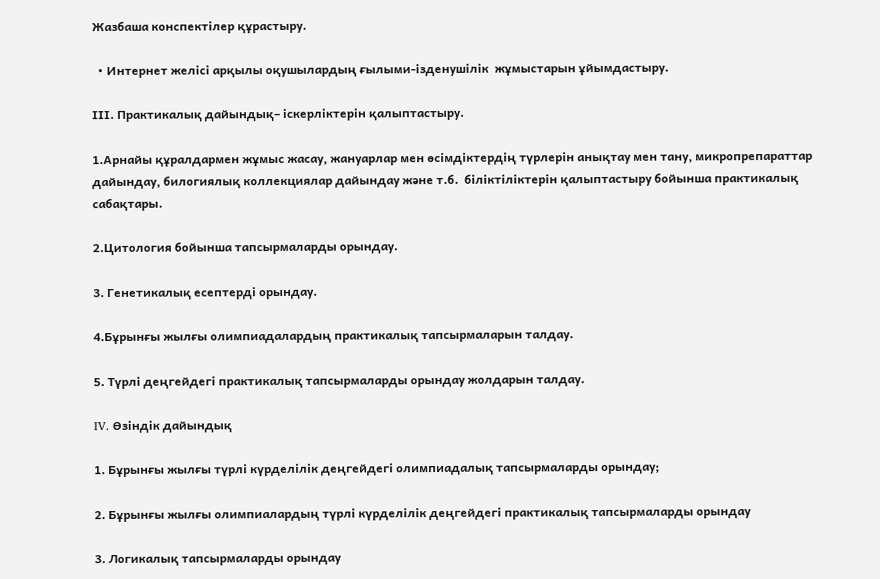Жазбаша конспектілер құрастыру.

  • Интернет желісі арқылы оқушылардың ғылыми-ізденушілік  жұмыстарын ұйымдастыру.

ІІІ. Практикалық дайындық– іскерліктерін қалыптастыру.

1.Арнайы құралдармен жұмыс жасау, жануарлар мен өсімдіктердің түрлерін анықтау мен тану, микропрепараттар дайындау, билогиялық коллекциялар дайындау және т.б.  біліктіліктерін қалыптастыру бойынша практикалық сабақтары.

2.Цитология бойынша тапсырмаларды орындау.

3. Генетикалық есептерді орындау.

4.Бұрынғы жылғы олимпиадалардың практикалық тапсырмаларын талдау.

5. Түрлі деңгейдегі практикалық тапсырмаларды орындау жолдарын талдау.

IV. Өзіндік дайындық

1. Бұрынғы жылғы түрлі күрделілік деңгейдегі олимпиадалық тапсырмаларды орындау;

2. Бұрынғы жылғы олимпиалардың түрлі күрделілік деңгейдегі практикалық тапсырмаларды орындау

3. Логикалық тапсырмаларды орындау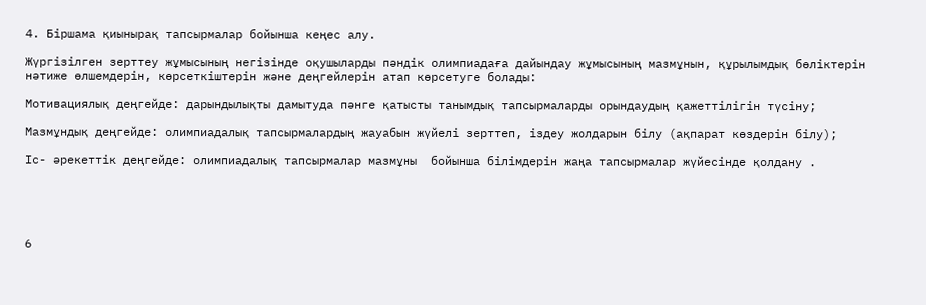4. Біршама қиынырақ тапсырмалар бойынша кеңес алу.

Жүргізілген зерттеу жұмысының негізінде оқушыларды пәндік олимпиадаға дайындау жұмысының мазмұнын, құрылымдық бөліктерін нәтиже өлшемдерін, көрсеткіштерін және деңгейлерін атап көрсетуге болады:

Мотивациялық деңгейде: дарындылықты дамытуда пәнге қатысты танымдық тапсырмаларды орындаудың қажеттілігін түсіну;

Мазмұндық деңгейде: олимпиадалық тапсырмалардың жауабын жүйелі зерттеп, іздеу жолдарын білу (ақпарат көздерін білу);

Іс- әрекеттік деңгейде: олимпиадалық тапсырмалар мазмұны  бойынша білімдерін жаңа тапсырмалар жүйесінде қолдану .





6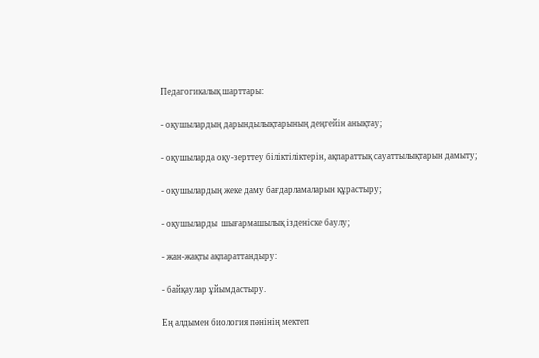Педагогикалық шарттары:

- оқушылардың дарындылықтарының деңгейін анықтау;

- оқушыларда оқу-зерттеу біліктіліктерін, ақпараттық сауаттылықтарын дамыту;

- оқушылардың жеке даму бағдарламаларын құрастыру;

- оқушыларды  шығармашылық ізденіске баулу;

- жан-жақты ақпараттандыру:

- байқаулар ұйымдастыру.

Ең алдымен биология пәнінің мектеп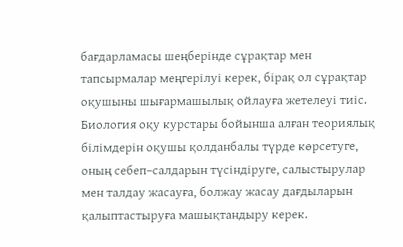бағдарламасы шеңберінде сұрақтар мен тапсырмалар меңгерілуі керек, бірақ ол сұрақтар оқушыны шығармашылық ойлауға жетелеуі тиіс. Биология оқу курстары бойынша алған теориялық білімдерін оқушы қолданбалы түрде көрсетуге, оның себеп–салдарын түсіндіруге, салыстырулар мен талдау жасауға, болжау жасау дағдыларын қалыптастыруға машықтандыру керек.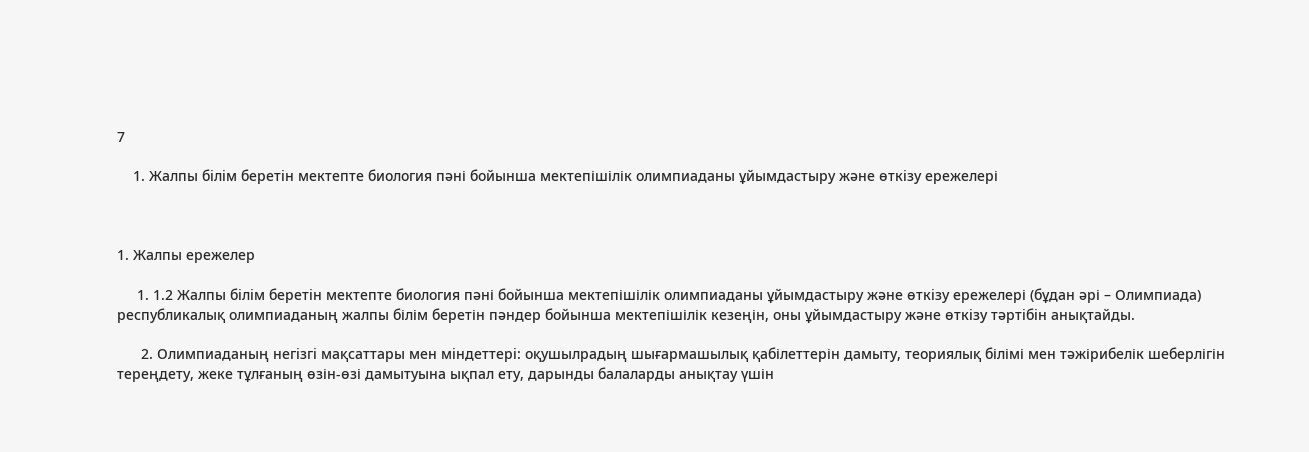7

    1. Жалпы бiлiм беретiн мектепте биология пәні бойынша мектепішілік олимпиаданы ұйымдастыру және өткiзу ережелері



1. Жалпы ережелер

     1. 1.2 Жалпы бiлiм беретiн мектепте биология пәні бойынша мектепішілік олимпиаданы ұйымдастыру және өткiзу ережелері (бұдан әрі – Олимпиада) республикалық олимпиаданың жалпы білім беретін пәндер бойынша мектепішілік кезеңін, оны ұйымдастыру және өткiзу тәртiбiн анықтайды.

      2. Олимпиаданың негiзгi мақсаттары мен мiндеттерi: оқушылрадың шығармашылық қабілеттерін дамыту, теориялық білімі мен тәжірибелік шеберлігін тереңдету, жеке тұлғаның өзін-өзі дамытуына ықпал ету, дарынды балаларды анықтау үшін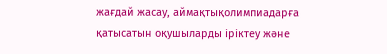жағдай жасау, аймақтықолимпиадарға қатысатын оқушыларды iрiктеу және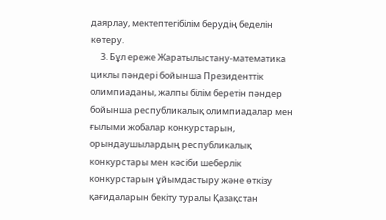даярлау, мектептегібілім берудің беделiн көтеру.
     3. Бұл ереже Жаратылыстану-математика циклы пәндері бойынша Президенттік олимпиаданы, жалпы білім беретін пәндер бойынша республикалық олимпиадалар мен ғылыми жобалар конкурстарын, орындаушылардың республикалық конкурстары мен кәсіби шеберлік конкурстарын ұйымдастыру және өткізу қағидаларын бекіту туралы Қазақстан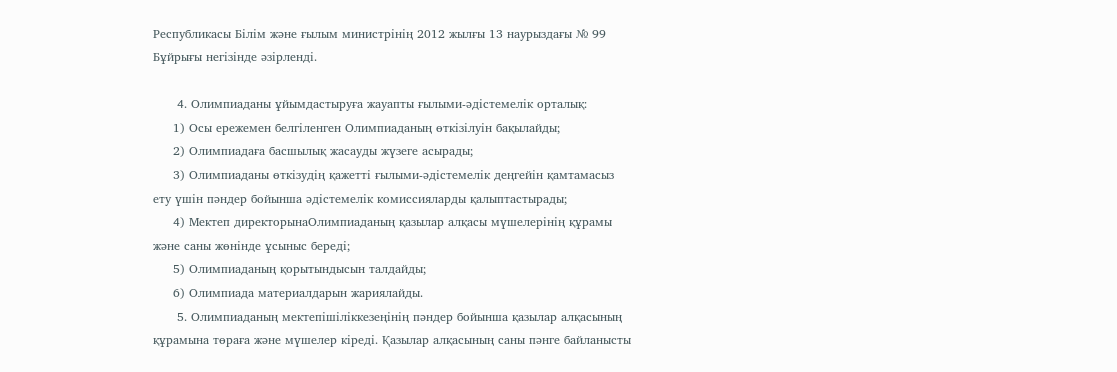Республикасы Білім және ғылым министрінің 2012 жылғы 13 наурыздағы № 99 Бұйрығы негізінде әзірленді.

      4. Олимпиаданы ұйымдастыруға жауапты ғылыми-әдістемелік орталық:
     1) Осы ережемен белгіленген Олимпиаданың өткiзілуін бақылайды;
     2) Олимпиадаға басшылық жасауды жүзеге асырады;
     3) Олимпиаданы өткiзудің қажеттi ғылыми-әдiстемелiк деңгейін қамтамасыз ету үшiн пәндер бойынша әдiстемелiк комиссияларды қалыптастырады;
     4) Мектеп директорынаОлимпиаданың қазылар алқасы мүшелерiнiң құрамы және саны жөнiнде ұсыныс бередi;
     5) Олимпиаданың қорытындысын талдайды;
     6) Олимпиада материалдарын жариялайды.
      5. Олимпиаданың мектепішіліккезеңінің пәндер бойынша қазылар алқасының құрамына төраға және мүшелер кіреді. Қазылар алқасының саны пәнге байланысты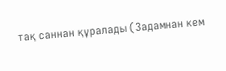тақ саннан құралады (3адамнан кем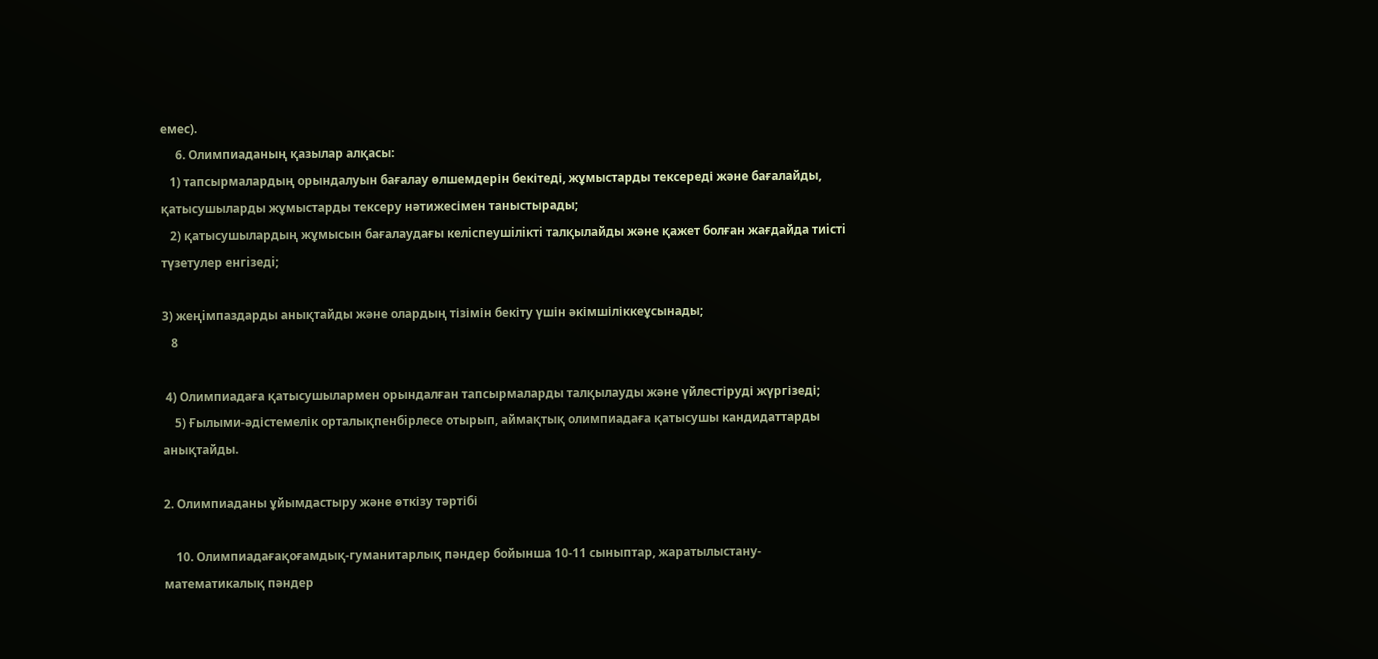емес).
     6. Олимпиаданың қазылар алқасы:
   1) тапсырмалардың орындалуын бағалау өлшемдерін бекітеді, жұмыстарды тексереді және бағалайды, қатысушыларды жұмыстарды тексеру нәтижесімен таныстырады;
   2) қатысушылардың жұмысын бағалаудағы келiспеушiлiктi талқылайды және қажет болған жағдайда тиiстi түзетулер енгiзедi;

3) жеңiмпаздарды анықтайды және олардың тізімін бекіту үшін әкімшіліккеұсынады;
   8

 4) Олимпиадаға қатысушылармен орындалған тапсырмаларды талқылауды және үйлестіруді жүргізеді;
    5) Ғылыми-әдістемелік орталықпенбiрлесе отырып, аймақтық олимпиадаға қатысушы кандидаттарды анықтайды.

2. Олимпиаданы ұйымдастыру және өткізу тәртібі

    10. Олимпиадағақоғамдық-гуманитарлық пәндер бойынша 10-11 сыныптар, жаратылыстану-математикалық пәндер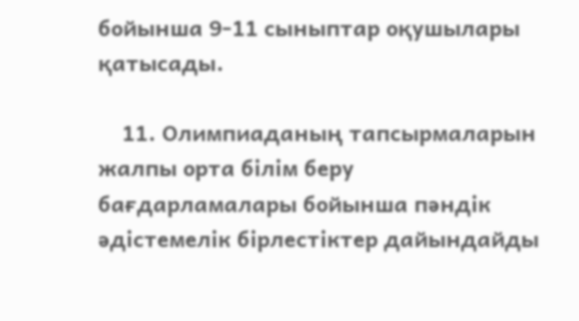бойынша 9-11 сыныптар оқушылары қатысады.

    11. Олимпиаданың тапсырмаларын жалпы орта білім беру бағдарламалары бойынша пәндік әдістемелік бірлестіктер дайындайды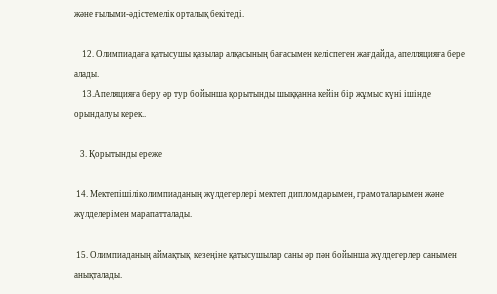және ғылыми-әдістемелік орталық бекітеді.

    12. Олимпиадаға қатысушы қазылар алқасының бағасымен келiспеген жағдайда, апелляцияға бере алады.
    13.Апеляцияға беру әр тур бойынша қорытынды шыққанна кейін бір жұмыс күні ішінде орындалуы керек..

   3. Қорытынды ереже

 14. Мектепішіліколимпиаданың жүлдегерлерi мектеп дипломдарымен, грамоталарымен және жүлделерімен марапатталады.

 15. Олимпиаданың аймақтық  кезеңіне қатысушылар саны әр пән бойынша жүлдегерлер санымен анықталады.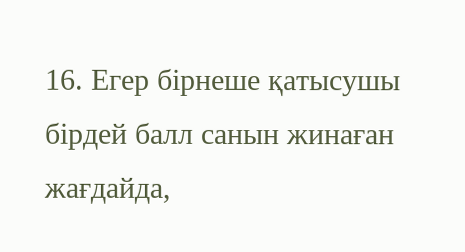16. Егер бірнеше қатысушы бірдей балл санын жинаған жағдайда,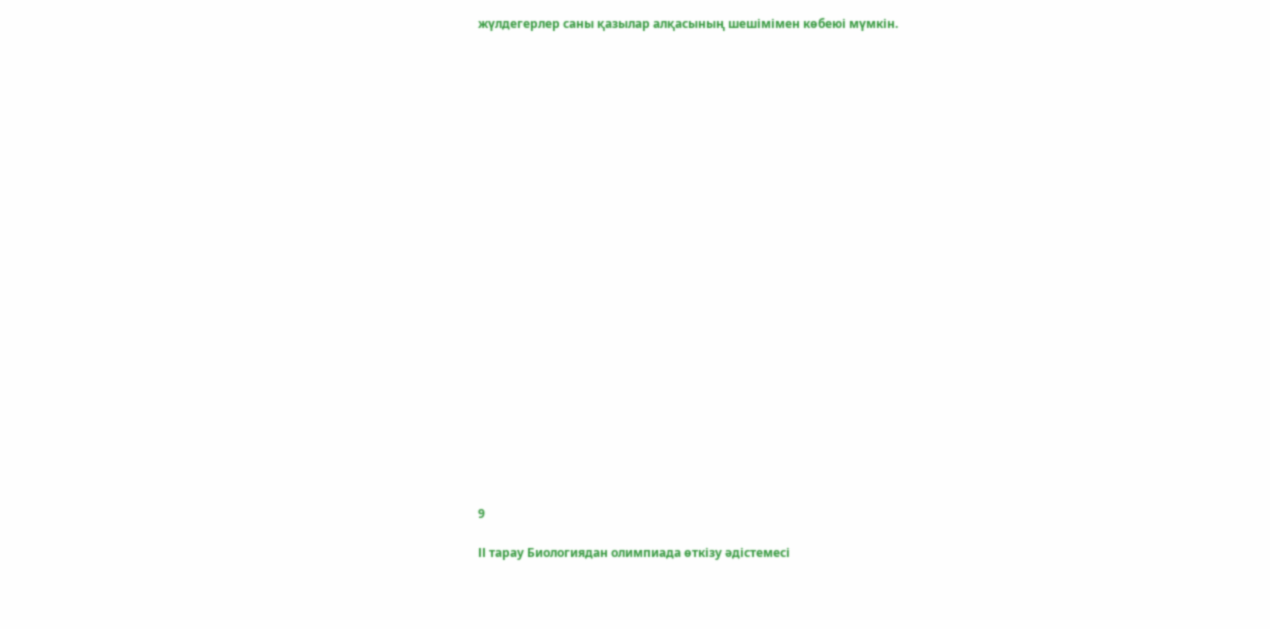жүлдегерлер саны қазылар алқасының шешімімен көбеюі мүмкін.
























9

ІІ тарау Биологиядан олимпиада өткізу әдістемесі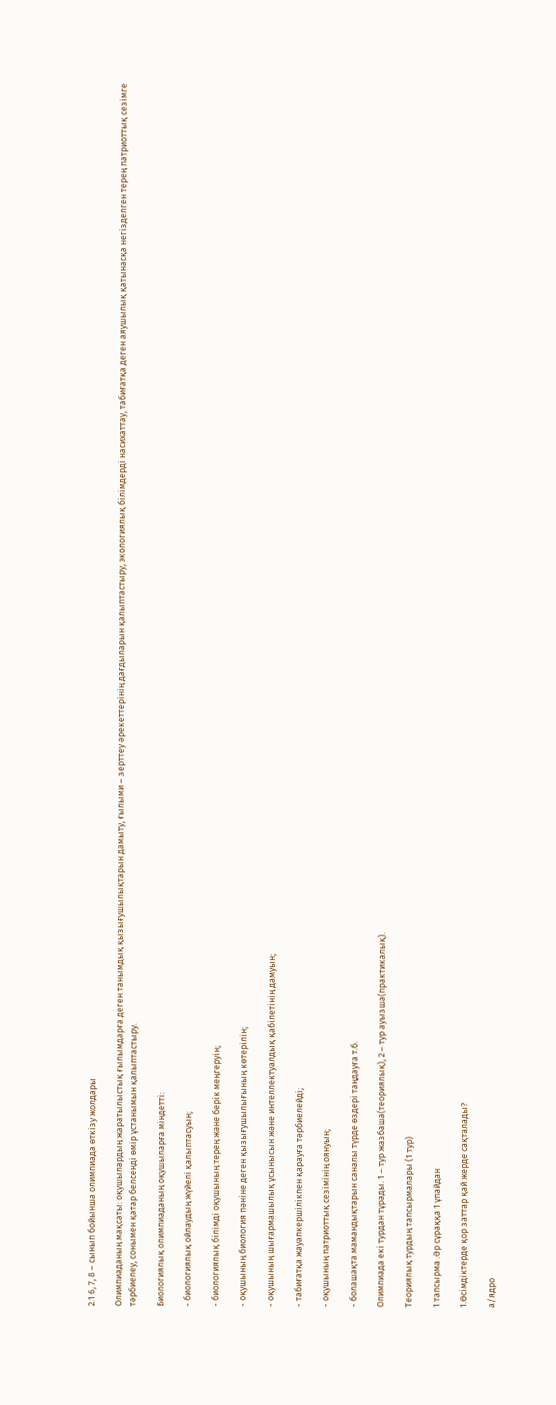2.1 6, 7, 8 – сынып бойынша олимпиада өткізу жолдары

Олимпиаданың мақсаты: оқушылардың жаратылыстық ғылымдарға деген танымдық қызығушылықтарын дамыту, ғылыми – зерттеу әрекеттерінің дағдыларын қалыптастыру, экологиялық білімдерді насихаттау, табиғатқа деген аяушылық қатынасқа негізделген терең патриоттық сезімге тәрбиелеу, сонымен қатар белсенді өмір ұстанымын қалыптастыру.

Биологиялық олимпиаданың оқушыларға міндетті:

- биологиялық ойлаудың жүйелі қалыптасуын;

- биологиялық білімді оқушының терең және берік меңгеруін;

- оқушының биология пәніне деген қызығушылығының көтерілін;

- оқушының шығармашылық ұсынысын және интеллектуалдық қабілетінің дамуын;

- табиғатқа жауапкершілікпен қарауға тәрбиелейді;

- оқушының патриоттық сезімінің оянуын;

- болашақта мамандықтарын саналы түрде өздері таңдауға т.б.

Олимпиада екі турдан тұрады. 1 – тур жазбаша(теориялық), 2 – тур ауызша(практикалық).

Теориялық турдың тапсырмалары (1 тур)

1 тапсырма .Әр сұраққа 1 ұпайдан

1.Өсімдіктерде қор заттар қай жерде сақталады?

а/ядро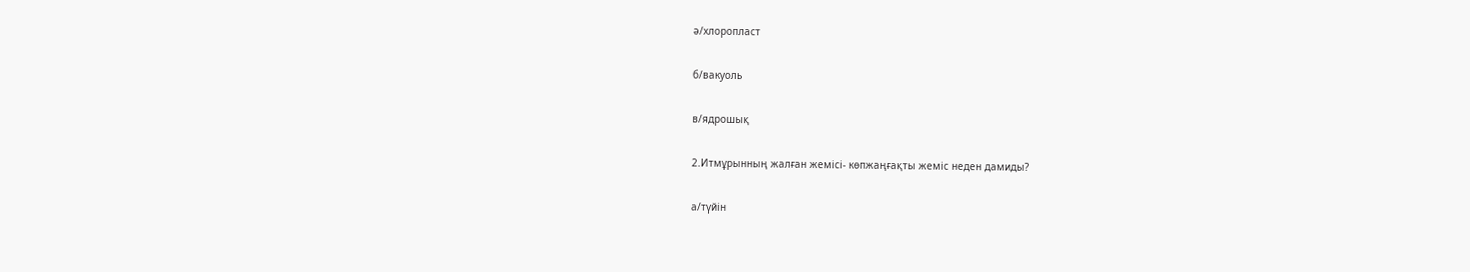ә/хлоропласт

б/вакуоль

в/ядрошық

2.Итмұрынның жалған жемісі- көпжаңғақты жеміс неден дамиды?

а/түйін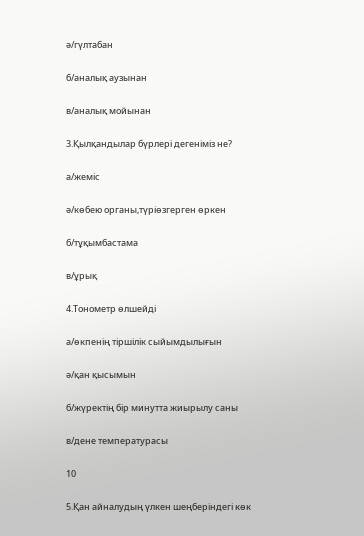ә/гүлтабан

б/аналық аузынан

в/аналық мойынан

3.Қылқандылар бүрлері дегеніміз не?

а/жеміс

ә/көбею органы,түріөзгерген өркен

б/тұқымбастама

в/ұрық

4.Тонометр өлшейді

а/өкпенің тіршілік сыйымдылығын

ә/қан қысымын

б/жүректің бір минутта жиырылу саны

в/дене температурасы

10

5.Қан айналудың үлкен шеңберіндегі көк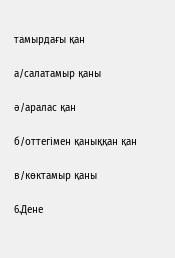тамырдағы қан

а/салатамыр қаны

ә/аралас қан

б/оттегімен қаныққан қан

в/көктамыр қаны

6.Дене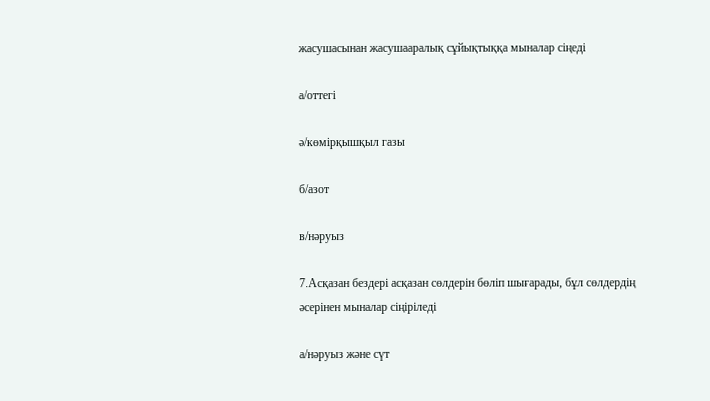жасушасынан жасушааралық сұйықтыққа мыналар сіңеді

а/оттегі

ә/көмірқышқыл газы

б/азот

в/нәруыз

7.Асқазан бездері асқазан сөлдерін бөліп шығарады, бұл сөлдердің әсерінен мыналар сіңіріледі

а/нәруыз және сүт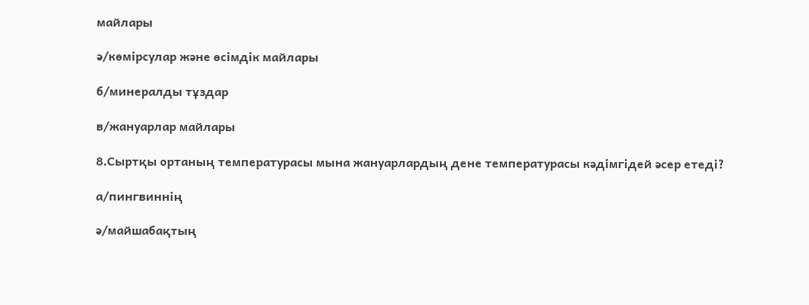майлары

ә/көмірсулар және өсімдік майлары

б/минералды тұздар

в/жануарлар майлары

8.Сыртқы ортаның температурасы мына жануарлардың дене температурасы кәдімгідей әсер етеді?

а/пингвиннің

ә/майшабақтың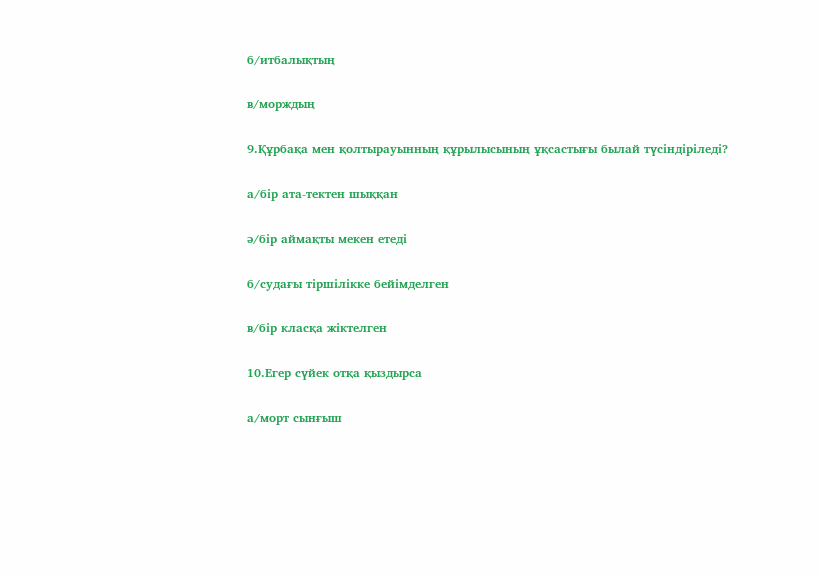б/итбалықтың

в/морждың

9.Құрбақа мен қолтырауынның құрылысының ұқсастығы былай түсіндіріледі?

а/бір ата-тектен шыққан

ә/бір аймақты мекен етеді

б/судағы тіршілікке бейімделген

в/бір класқа жіктелген

10.Егер сүйек отқа қыздырса

а/морт сынғыш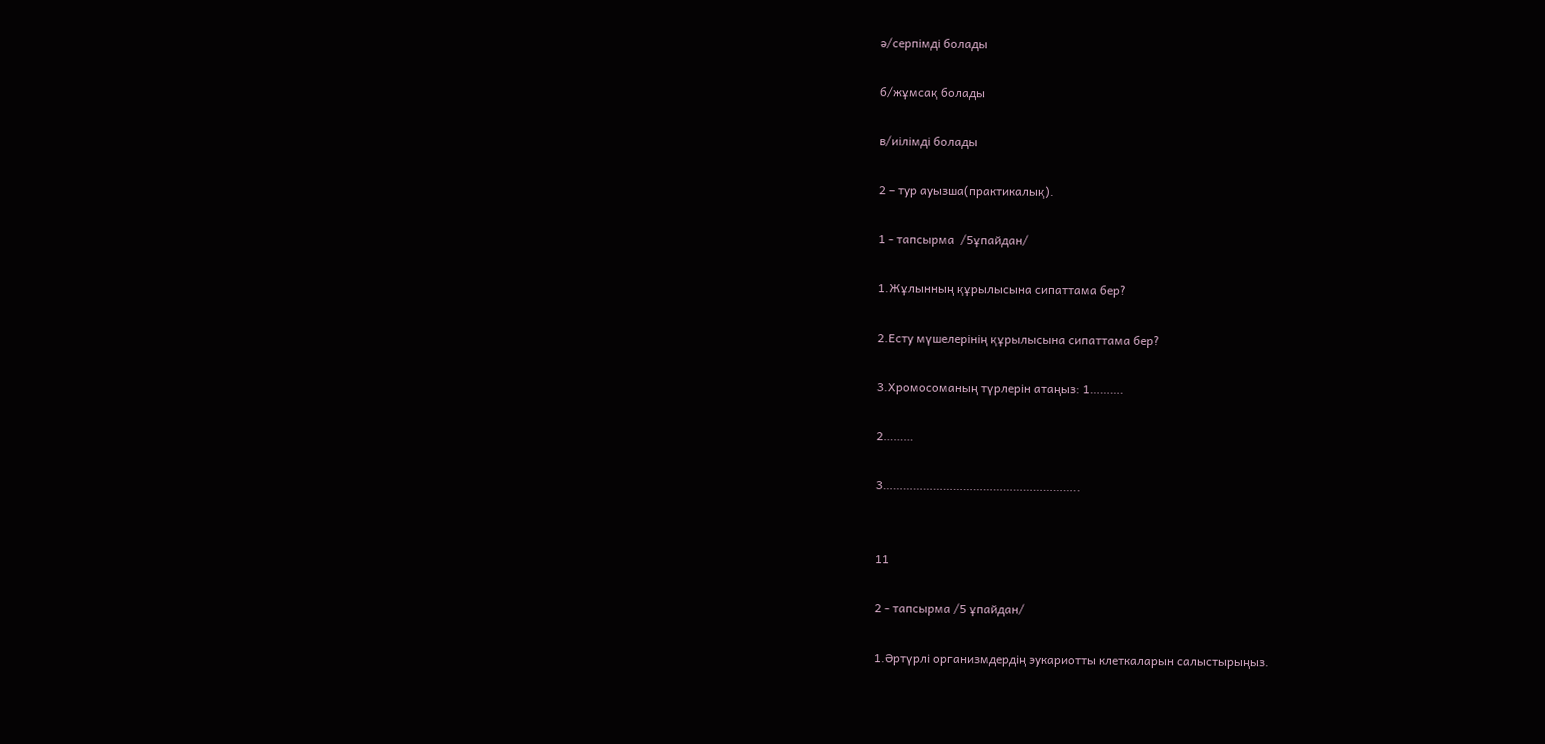ә/серпімді болады

б/жұмсақ болады

в/иілімді болады

2 – тур ауызша(практикалық).

1 - тапсырма  /5ұпайдан/

1.Жұлынның құрылысына сипаттама бер?

2.Есту мүшелерінің құрылысына сипаттама бер?

3.Хромосоманың түрлерін атаңыз: 1……….

2………

3…………………………………………………..


11

2 - тапсырма /5 ұпайдан/

1.Әртүрлі организмдердің эукариотты клеткаларын салыстырыңыз.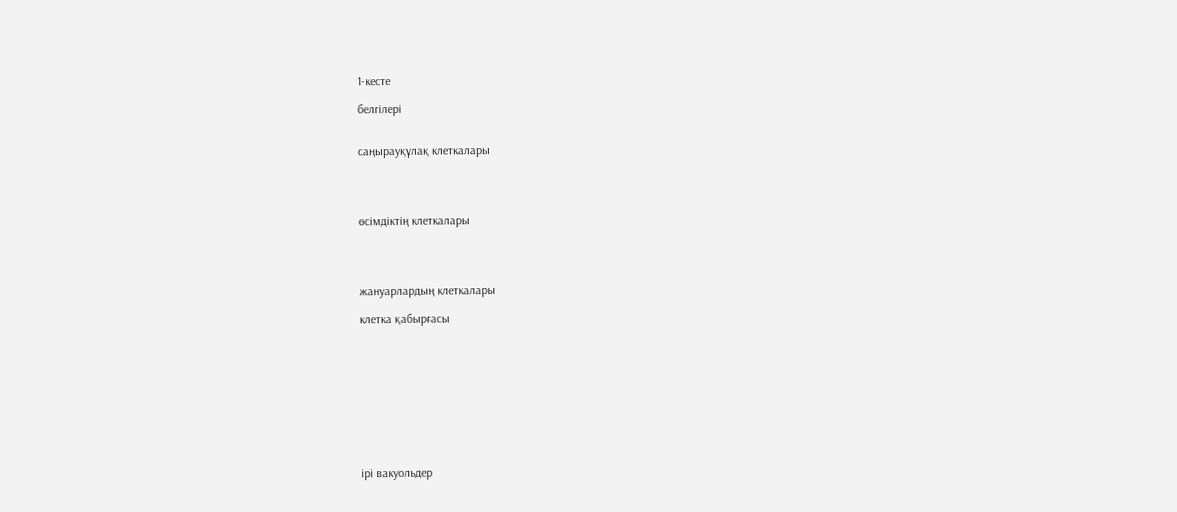1-кесте

белгілері


саңырауқұлақ клеткалары




өсімдіктің клеткалары




жануарлардың клеткалары

клетка қабырғасы










ірі вакуольдер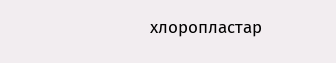хлоропластар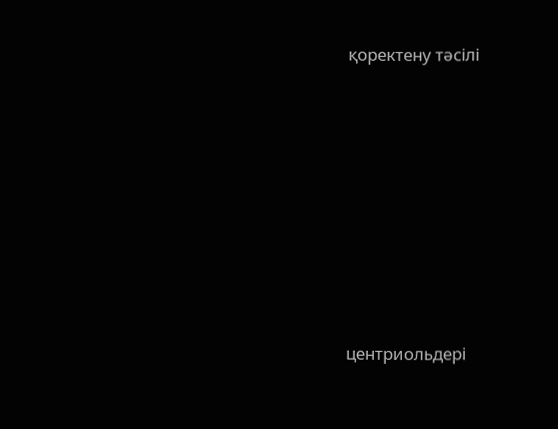қоректену тәсілі










центриольдері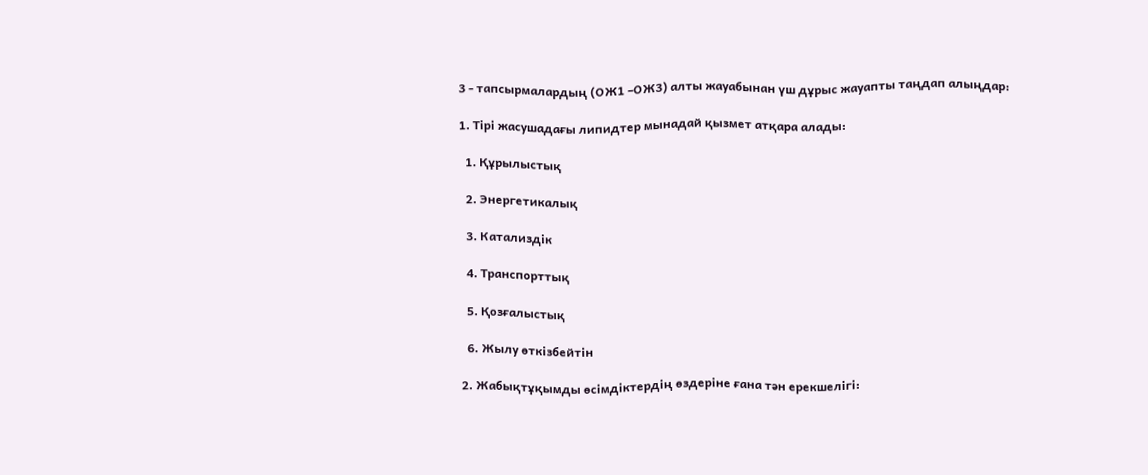3 - тапсырмалардың (ОЖ1 –ОЖ3) алты жауабынан үш дұрыс жауапты таңдап алыңдар:

1. Тірі жасушадағы липидтер мынадай қызмет атқара алады:

  1. Құрылыстық

  2. Энергетикалық

  3. Катализдік

  4. Транспорттық

  5. Қозғалыстық

  6. Жылу өткізбейтін

2. Жабықтұқымды өсімдіктердің өздеріне ғана тән ерекшелігі: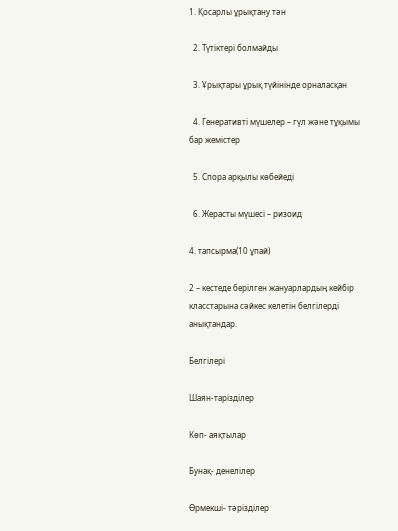1. Қосарлы ұрықтану тән

  2. Түтіктері болмайды

  3. Ұрықтары ұрық түйінінде орналасқан

  4. Генеративті мүшелер – гүл және тұқымы бар жемістер

  5. Спора арқылы көбейеді

  6. Жерасты мүшесі – ризоид

4. тапсырма(10 ұпай)

2 – кестеде берілген жануарлардың кейбір класстарына сәйкес келетін белгілерді анықтандар.

Белгілері

Шаян-тарізділер

Көп- аяқтылар

Бунақ- денелілер

Өрмекші- тәрізділер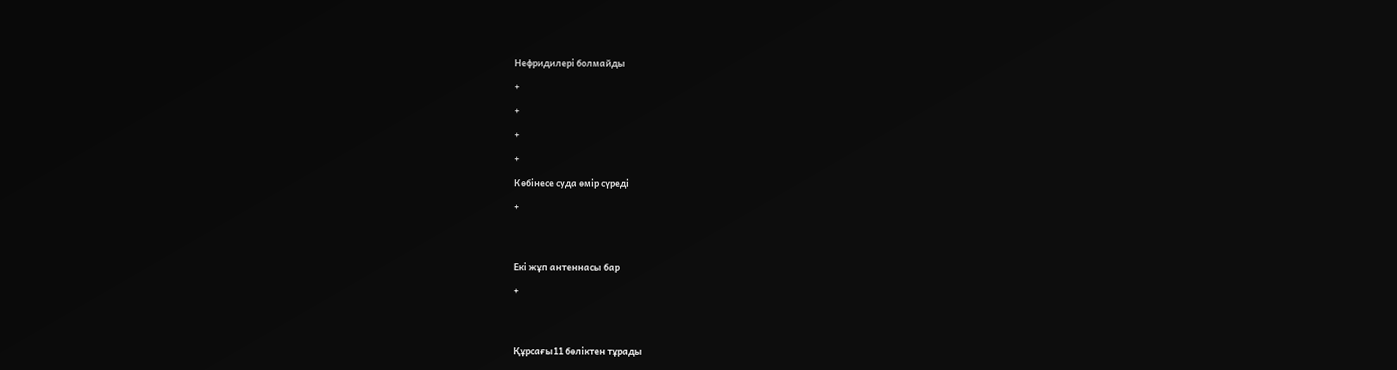Нефридилері болмайды

+

+

+

+

Көбінесе суда өмір сүреді

+




Екі жұп антеннасы бар

+




Құрсағы11 бөліктен тұрады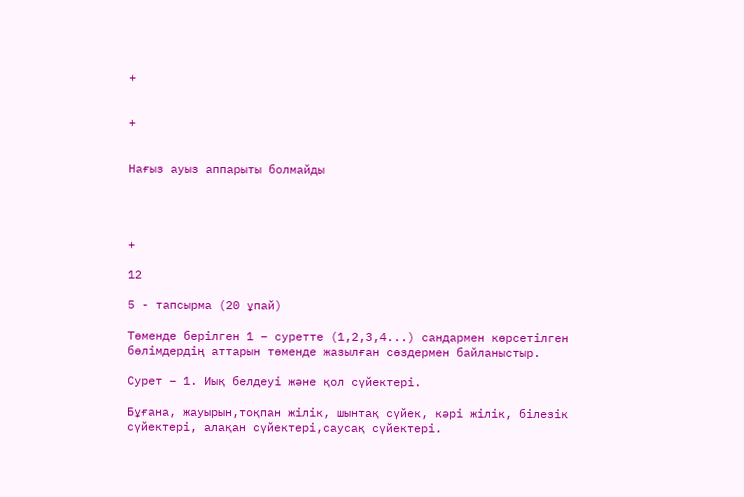+


+


Нағыз ауыз аппарыты болмайды




+

12

5 - тапсырма (20 ұпай)

Төменде берілген 1 – суретте (1,2,3,4...) сандармен көрсетілген бөлімдердің аттарын төменде жазылған сөздермен байланыстыр.

Сурет – 1. Иық белдеуі және қол сүйектері.

Бұғана, жауырын,тоқпан жілік, шынтақ сүйек, кәрі жілік, білезік сүйектері, алақан сүйектері,саусақ сүйектері.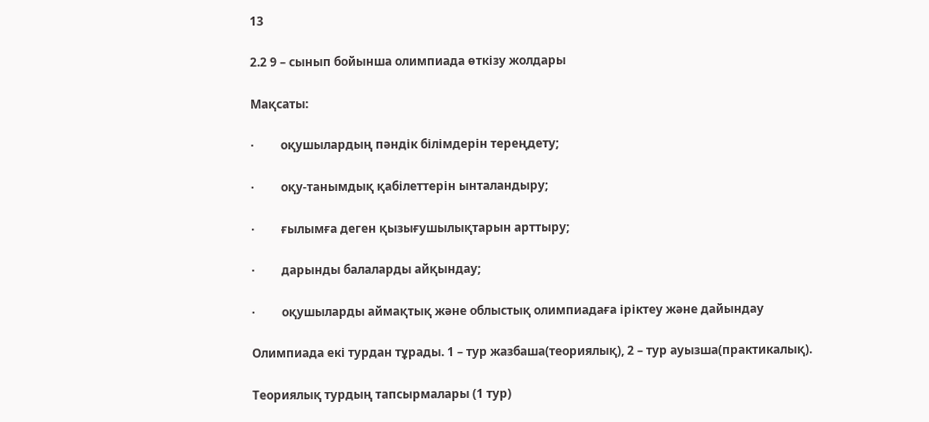13

2.2 9 – сынып бойынша олимпиада өткізу жолдары

Мақсаты:

·         оқушылардың пәндік білімдерін тереңдету;

·         оқу-танымдық қабілеттерін ынталандыру;

·         ғылымға деген қызығушылықтарын арттыру;

·         дарынды балаларды айқындау;

·         оқушыларды аймақтық және облыстық олимпиадаға іріктеу және дайындау

Олимпиада екі турдан тұрады. 1 – тур жазбаша(теориялық), 2 – тур ауызша(практикалық).

Теориялық турдың тапсырмалары (1 тур)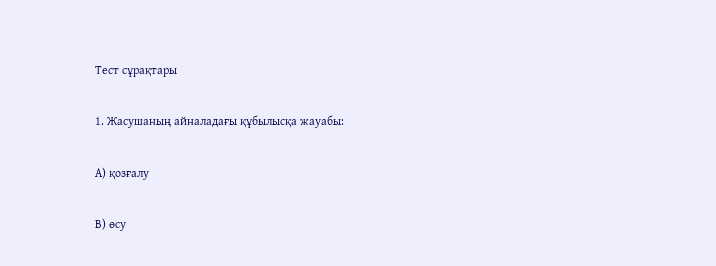Тест сұрақтары

1. Жасушаның айналадағы құбылысқа жауабы:

А) қозғалу

В) өсу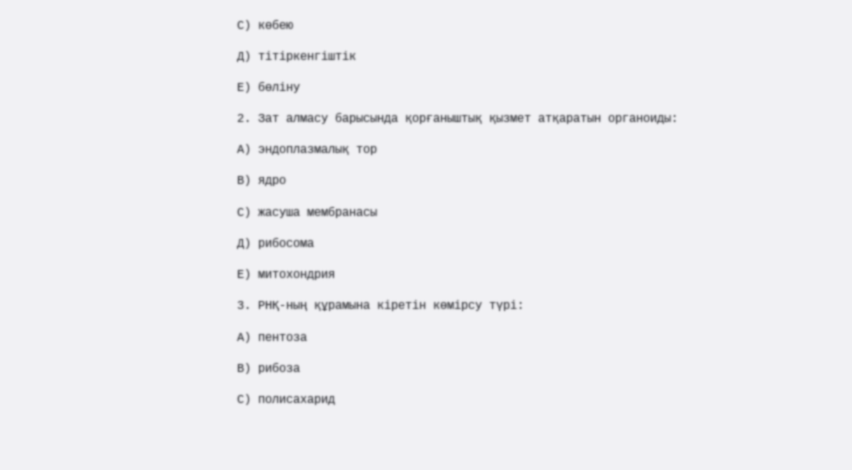С) көбею

Д) тітіркенгіштік

Е) бөліну

2. Зат алмасу барысында қорғаныштық қызмет атқаратын органоиды:

А) эндоплазмалық тор

В) ядро

С) жасуша мембранасы

Д) рибосома

Е) митохондрия

3. РНҚ-ның құрамына кіретін көмірсу түрі:

А) пентоза

В) рибоза

С) полисахарид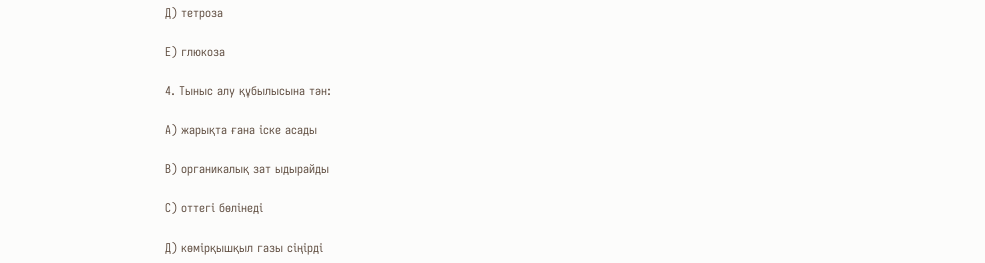Д) тетроза

Е) глюкоза

4. Тыныс алу құбылысына тән:

А) жарықта ғана іске асады

В) органикалық зат ыдырайды

С) оттегі бөлінеді

Д) көмірқышқыл газы сіңірді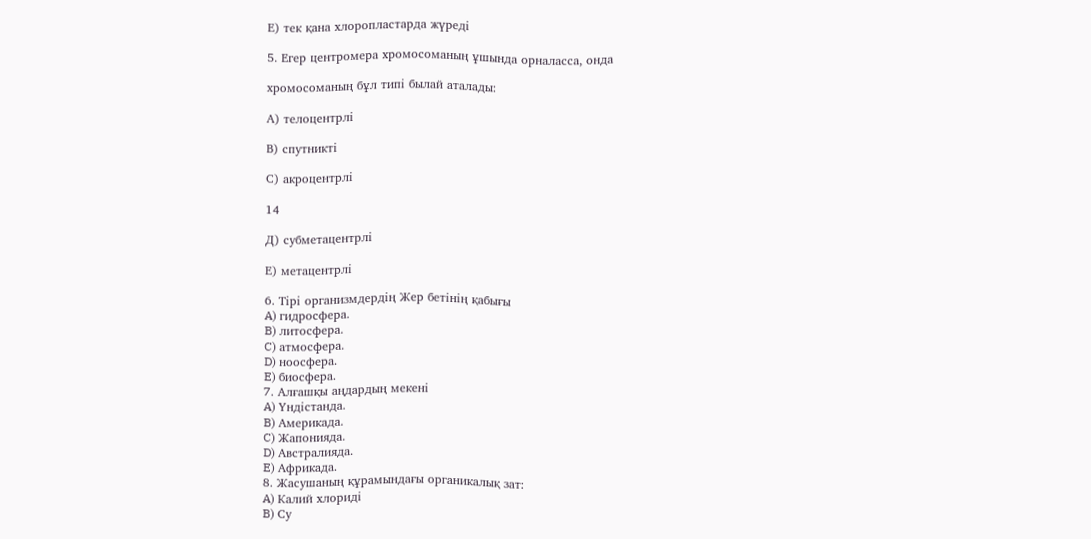Е) тек қана хлоропластарда жүреді

5. Егер центромера хромосоманың ұшында орналасса, онда

хромосоманың бұл типі былай аталады:

А) телоцентрлі

В) спутникті

С) акроцентрлі

14

Д) субметацентрлі

Е) метацентрлі

6. Тірі организмдердің Жер бетінің қабығы
A) гидросфера.
B) литосфера.
C) атмосфера.
D) ноосфера.
E) биосфера.
7. Алғашқы аңдардың мекені
A) Үндістанда.
B) Америкада.
C) Жапонияда.
D) Австралияда.
E) Африкада.
8. Жасушаның құрамындағы органикалық зат:
A) Калий хлориді
B) Cу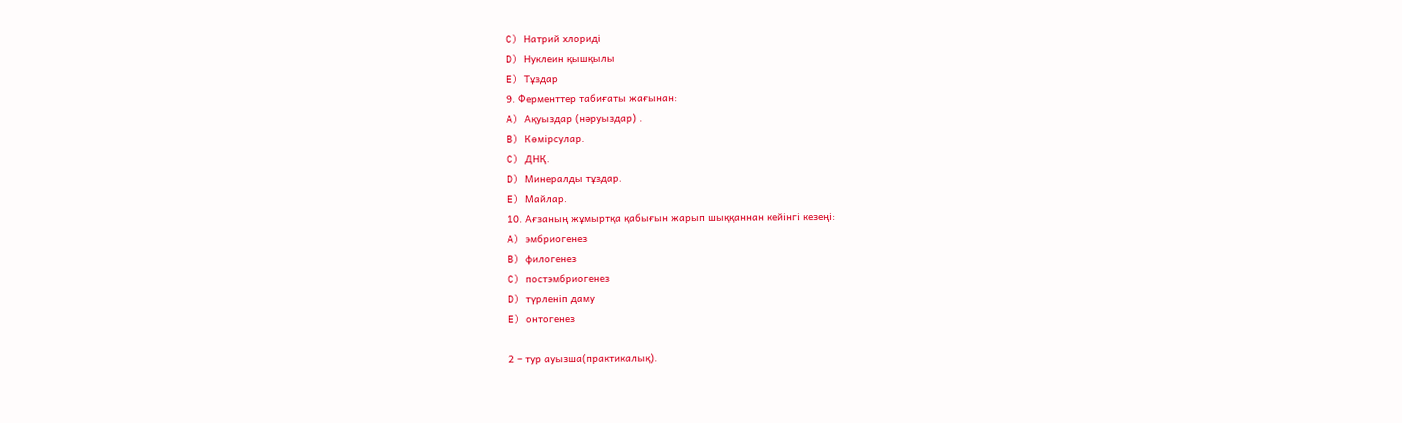C) Натрий хлориді
D) Нуклеин қышқылы
E) Тұздар
9. Ферменттер табиғаты жағынан:
A) Ақуыздар (нәруыздар) .
B) Көмірсулар.
C) ДНҚ.
D) Минералды тұздар.
E) Майлар.
10. Ағзаның жұмыртқа қабығын жарып шыққаннан кейінгі кезеңі:
A) эмбриогенез
B) филогенез
C) постэмбриогенез
D) түрленіп даму
E) онтогенез

2 – тур ауызша(практикалық).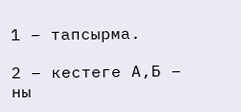1 – тапсырма.

2 – кестеге А,Б – ны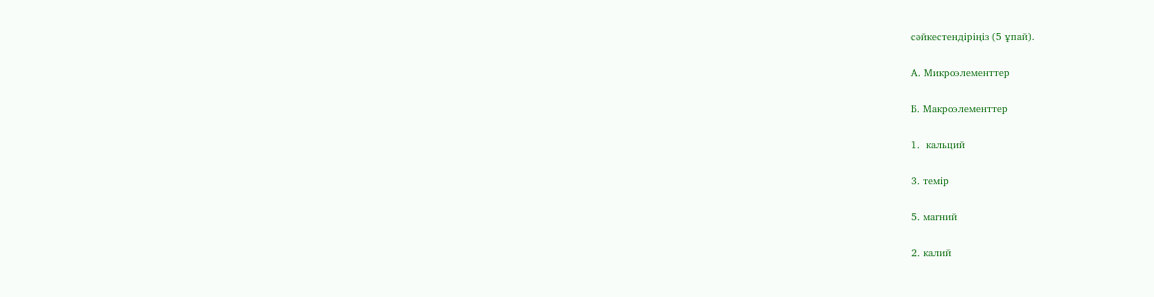сәйкестендіріңіз (5 ұпай).

А. Микроэлементтер

Б. Макроэлементтер

1.  кальций

3. темір

5. магний

2. калий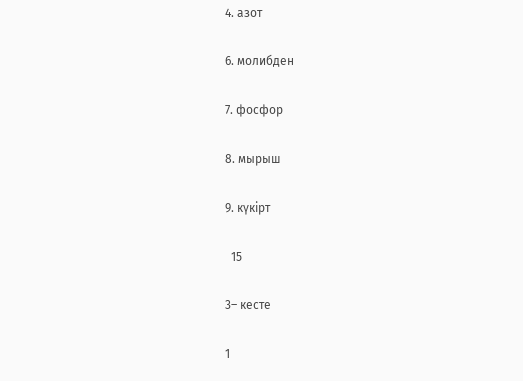4. азот

6. молибден

7. фосфор

8. мырыш

9. күкірт

  15

3– кесте

1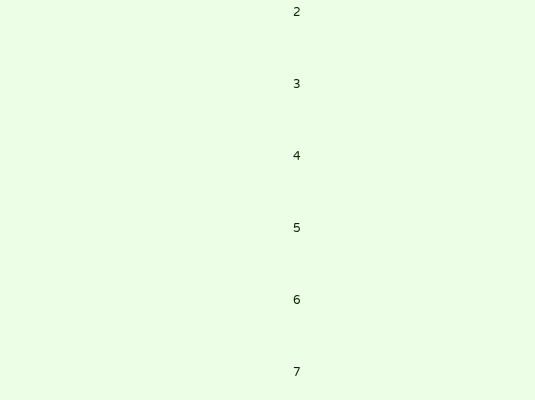2


3


4


5


6


7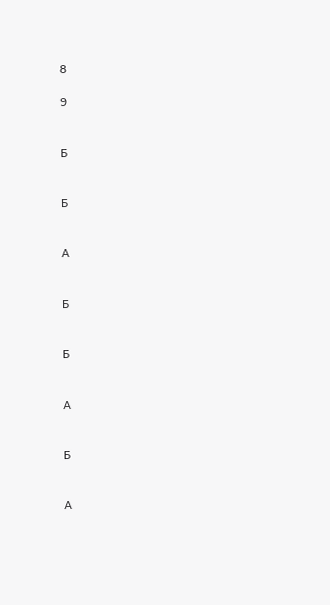8

9


Б


Б


А


Б


Б


А


Б


А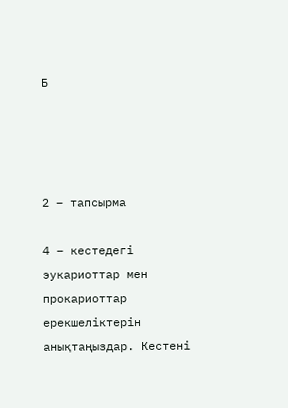Б




2 – тапсырма

4 – кестедегі эукариоттар мен прокариоттар ерекшеліктерін анықтаңыздар. Кестені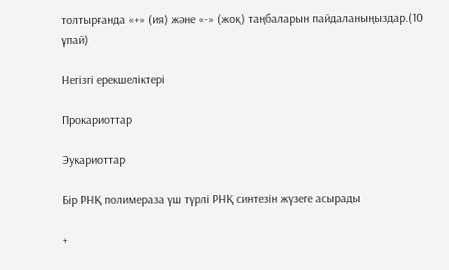толтырғанда «+» (ия) және «-» (жоқ) таңбаларын пайдаланыңыздар.(10 ұпай)

Негізгі ерекшеліктері

Прокариоттар

Эукариоттар

Бір РНҚ полимераза үш түрлі РНҚ синтезін жүзеге асырады

+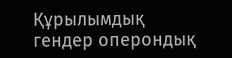Құрылымдық гендер оперондық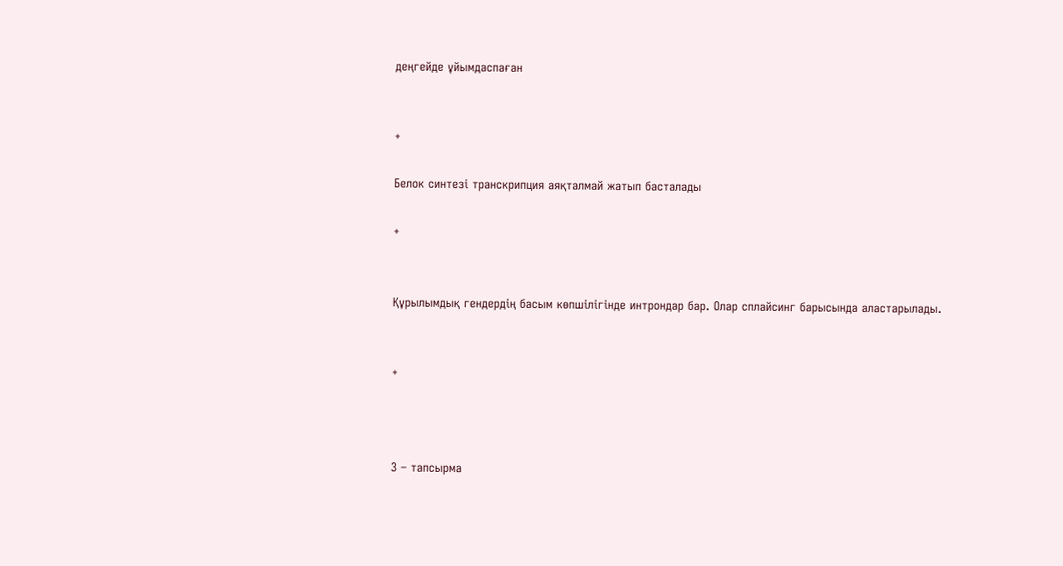деңгейде ұйымдаспаған


+

Белок синтезі транскрипция аяқталмай жатып басталады

+


Құрылымдық гендердің басым көпшілігінде интрондар бар. Олар сплайсинг барысында аластарылады.


+



3 – тапсырма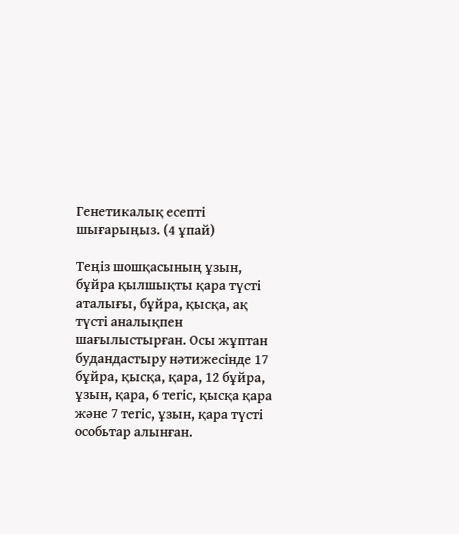Генетикалық есепті шығарыңыз. (4 ұпай)

Теңіз шошқасының ұзын, бұйра қылшықты қара түсті аталығы, бұйра, қысқа, ақ түсті аналықпен шағылыстырған. Осы жұптан будандастыру нәтижесінде 17 бұйра, қысқа, қара, 12 бұйра, ұзын, қара, 6 тегіс, қысқа қара және 7 тегіс, ұзын, қара түсті особьтар алынған.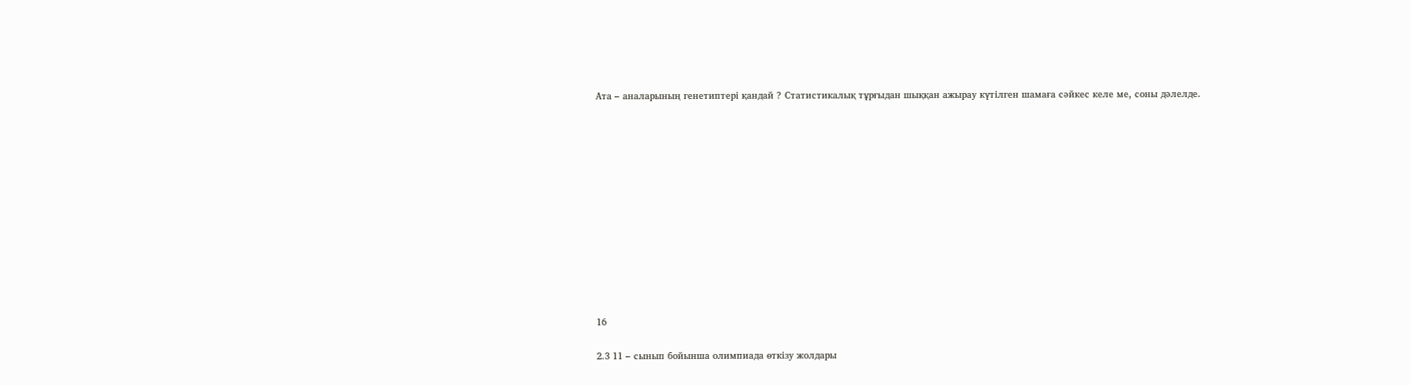Ата – аналарының генетиптері қандай ? Статистикалық тұрғыдан шыққан ажырау күтілген шамаға сәйкес келе ме, соны дәлелде.












16

2.3 11 – сынып бойынша олимпиада өткізу жолдары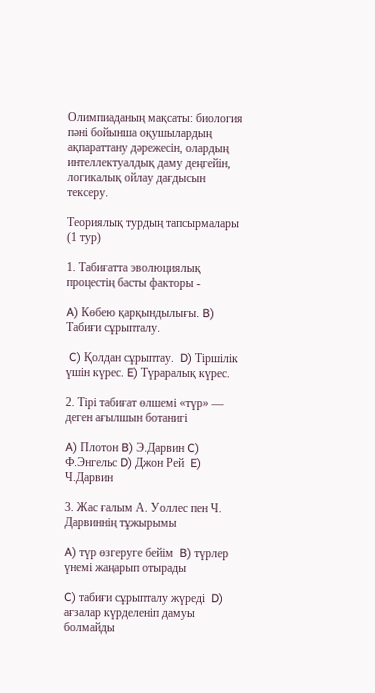Олимпиаданың мақсаты: биология пәні бойынша оқушылардың ақпараттану дәрежесін, олардың интеллектуалдық даму деңгейін, логикалық ойлау дағдысын тексеру.

Теориялық турдың тапсырмалары (1 тур)

1. Табиғатта эволюциялық процестің басты факторы -

A) Көбею қарқындылығы. B) Табиғи сұрыпталу.

 C) Қолдан сұрыптау.  D) Тіршілік үшін күрес. E) Түраралық күрес.

2. Тірі табиғат өлшемі «түр» — деген ағылшын ботанигі

A) Плотон B) Э.Дарвин C) Ф.Энгельс D) Джон Рей  E) Ч.Дарвин

3. Жас ғалым А. Уоллес пен Ч. Дарвиннің тұжырымы

A) түр өзгеруге бейім  B) түрлер үнемі жаңарып отырады

C) табиғи сұрыпталу жүреді  D) ағзалар күрделеніп дамуы болмайды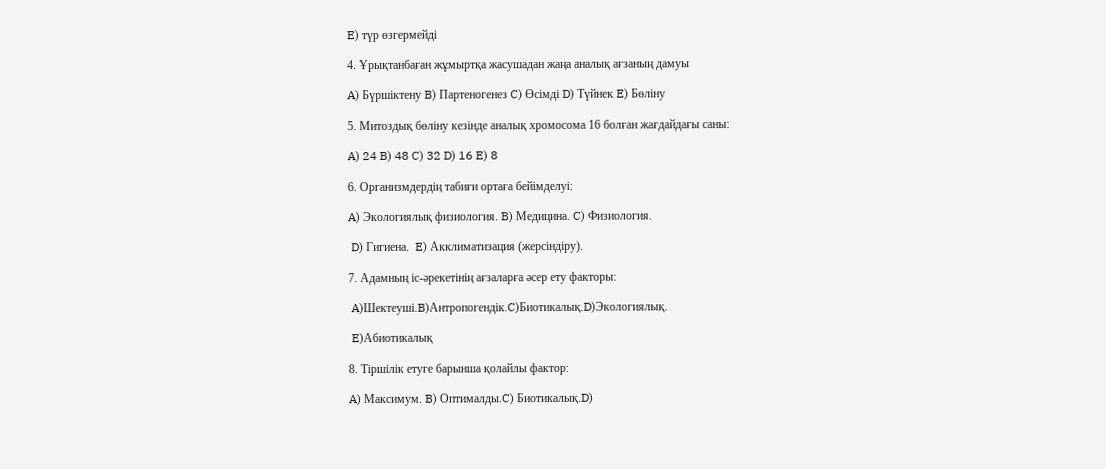E) түр өзгермейді

4. Ұрықтанбаған жұмыртқа жасушадан жаңа аналық ағзаның дамуы

A) Бүршіктену B) Партеногенез C) Өсімді D) Түйнек E) Бөліну

5. Митоздық бөліну кезінде аналық хромосома 16 болған жағдайдағы саны:

A) 24 B) 48 C) 32 D) 16 E) 8

6. Организмдердің табиғи ортаға бейімделуі:

A) Экологиялық физиология. B) Медицина. C) Физиология.

 D) Гигиена.  E) Акклиматизация (жерсіндіру).

7. Адамның іс-әрекетінің ағзаларға әсер ету факторы:

 A)Шектеуші.B)Антропогендік.C)Биотикалық.D)Экологиялық.

 E)Абиотикалық

8. Тіршілік етуге барынша қолайлы фактор:

A) Максимум. B) Оптималды.C) Биотикалық.D)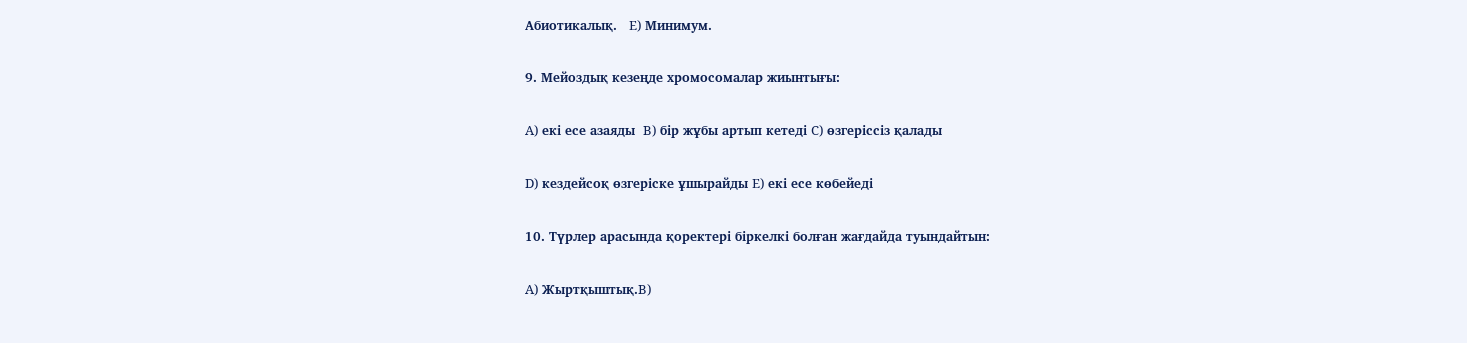Абиотикалық.   E) Минимум.

9. Мейоздық кезеңде хромосомалар жиынтығы:

A) екі есе азаяды  B) бір жұбы артып кетеді C) өзгеріссіз қалады

D) кездейсоқ өзгеріске ұшырайды E) екі есе көбейеді

10. Түрлер арасында қоректері біркелкі болған жағдайда туындайтын:

A) Жыртқыштық.B)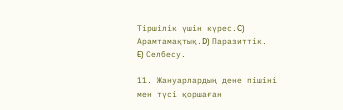Тіршілік үшін күрес.C) Арамтамақтық.D) Паразиттік.  E) Селбесу.

11. Жануарлардың дене пішіні мен түсі қоршаған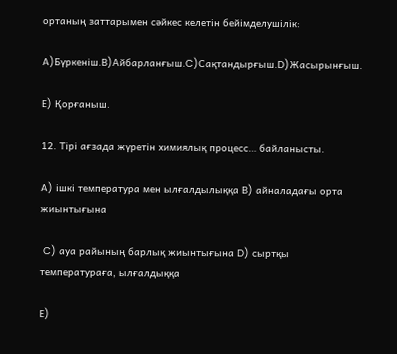ортаның заттарымен сәйкес келетін бейімделушілік:

A)Бүркеніш.B)Айбарланғыш.C)Сақтандырғыш.D)Жасырынғыш.

E) Қорғаныш.

12. Тірі ағзада жүретін химиялық процесс… байланысты.

A) ішкі температура мен ылғалдылыққа B) айналадағы орта жиынтығына

 C) ауа райының барлық жиынтығына D) сыртқы температураға, ылғалдыққа

E)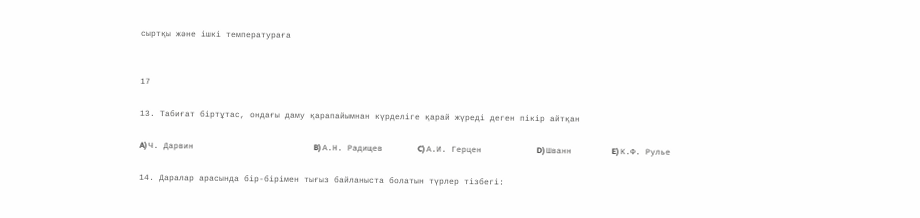сыртқы және ішкі температураға


17

13. Табиғат біртұтас, ондағы даму қарапайымнан күрделіге қарай жүреді деген пікір айтқан

A) Ч. Дарвин                        B) А.Н. Радищев       C) А.И. Герцен           D) Шванн        E) К.Ф. Рулье

14. Даралар арасында бір-бірімен тығыз байланыста болатын түрлер тізбегі: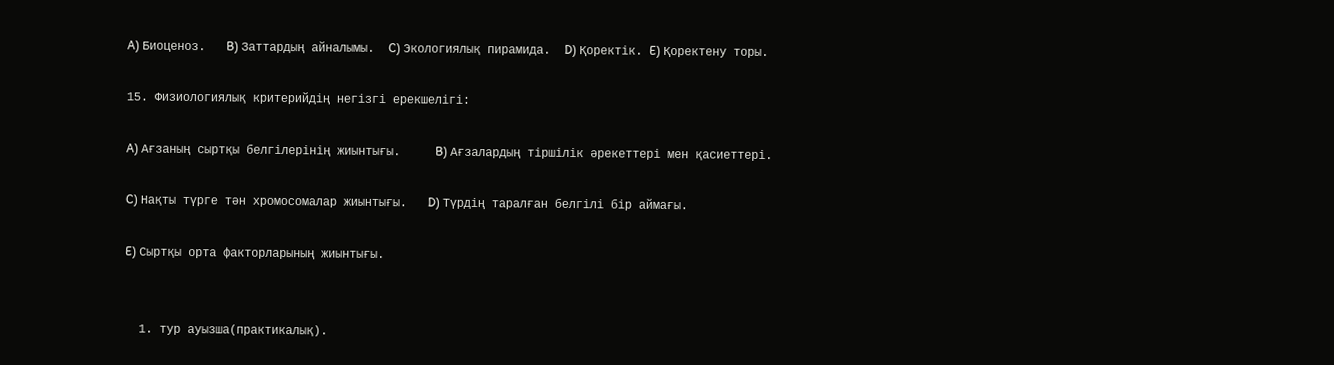A) Биоценоз.   B) Заттардың айналымы.  C) Экологиялық пирамида.  D) Қоректік. E) Қоректену торы.

15. Физиологиялық критерийдің негізгі ерекшелігі:

A) Ағзаның сыртқы белгілерінің жиынтығы.     B) Ағзалардың тіршілік әрекеттері мен қасиеттері.

C) Нақты түрге тән хромосомалар жиынтығы.   D) Түрдің таралған белгілі бір аймағы.

E) Сыртқы орта факторларының жиынтығы.


  1. тур ауызша(практикалық).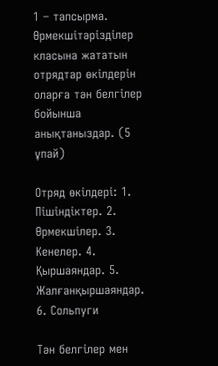1 – тапсырма. Өрмекшітәрізділер класына жататын отрядтар өкілдерін оларға тән белгілер бойынша анықтаныздар. (5 ұпай)

Отряд өкілдері: 1. Пішіндіктер. 2. Өрмекшілер. 3. Кенелер. 4. Қыршаяндар. 5. Жалғанқыршаяндар. 6. Сольпуги

Тән белгілер мен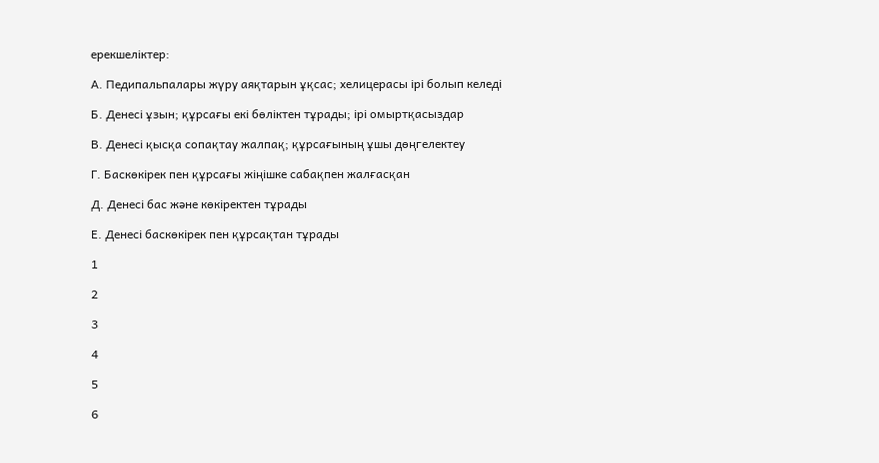ерекшеліктер:

А. Педипальпалары жүру аяқтарын ұқсас; хелицерасы ірі болып келеді

Б. Денесі ұзын; құрсағы екі бөліктен тұрады; ірі омыртқасыздар

В. Денесі қысқа сопақтау жалпақ; құрсағының ұшы дөңгелектеу

Г. Баскөкірек пен құрсағы жіңішке сабақпен жалғасқан

Д. Денесі бас және көкіректен тұрады

Е. Денесі баскөкірек пен құрсақтан тұрады

1

2

3

4

5

6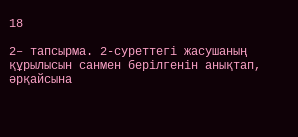18

2– тапсырма. 2-суреттегі жасушаның құрылысын санмен берілгенін анықтап, әрқайсына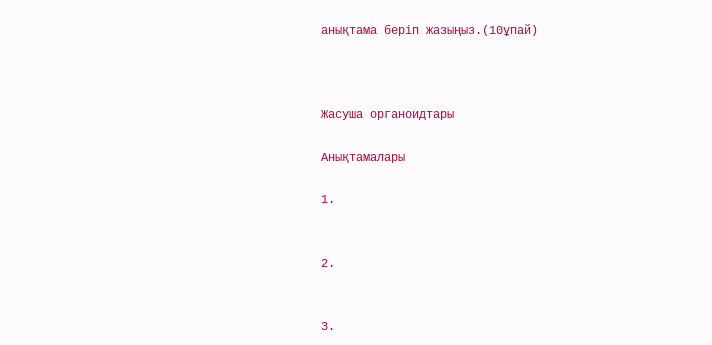анықтама беріп жазыңыз.(10ұпай)



Жасуша органоидтары

Анықтамалары

1.


2.


3.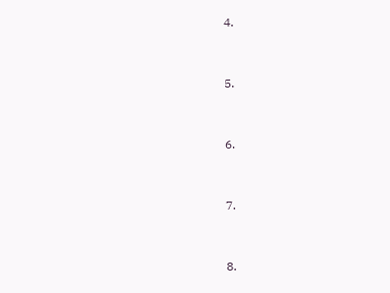4.


5.


6.


7.


8.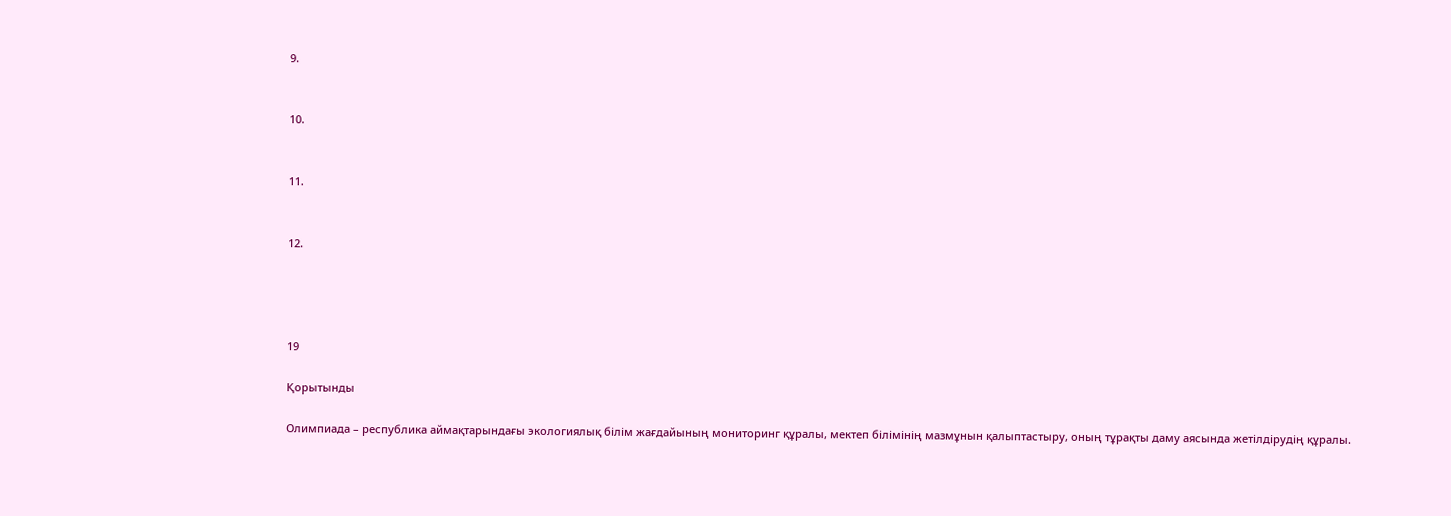9.


10.


11.


12.




19

Қорытынды

Олимпиада – республика аймақтарындағы экологиялық білім жағдайының мониторинг құралы, мектеп білімінің мазмұнын қалыптастыру, оның тұрақты даму аясында жетілдірудің құралы.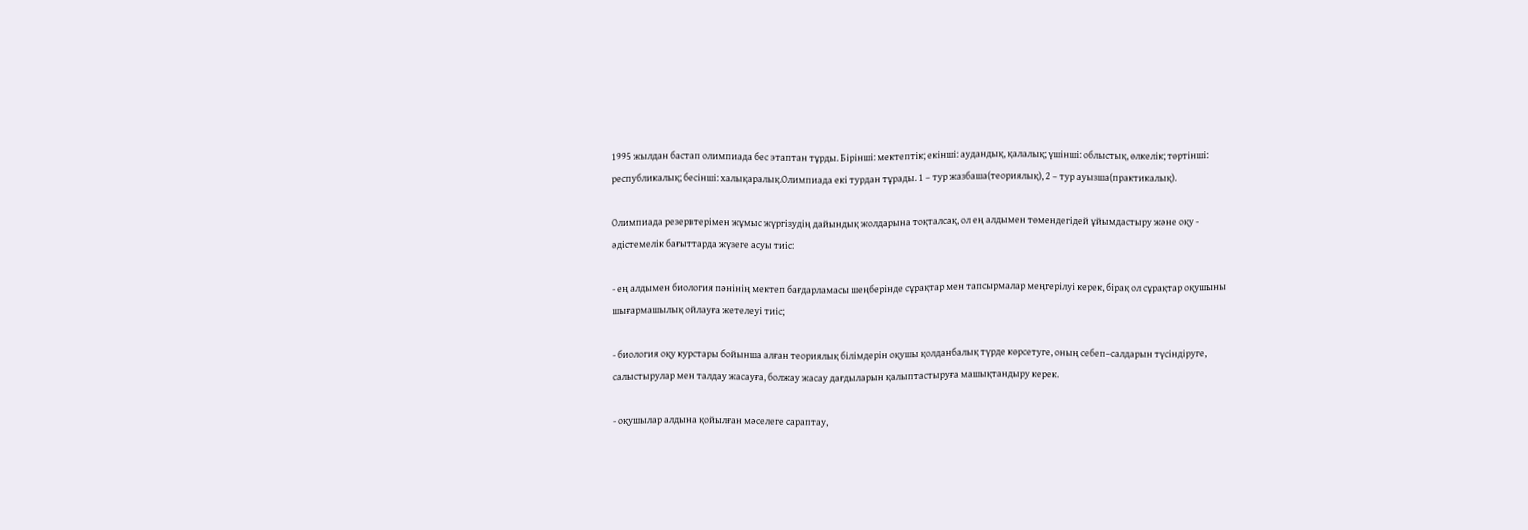1995 жылдан бастап олимпиада бес этаптан тұрды. Бірінші: мектептік; екінші: аудандық, қалалық; үшінші: облыстық, өлкелік; төртінші: республикалық; бесінші: халықаралық.Олимпиада екі турдан тұрады. 1 – тур жазбаша(теориялық), 2 – тур ауызша(практикалық).

Олимпиада резервтерімен жұмыс жүргізудің дайындық жолдарына тоқталсақ, ол ең алдымен төмендегідей ұйымдастыру және оқу - әдістемелік бағыттарда жүзеге асуы тиіс:

- ең алдымен биология пәнінің мектеп бағдарламасы шеңберінде сұрақтар мен тапсырмалар меңгерілуі керек, бірақ ол сұрақтар оқушыны шығармашылық ойлауға жетелеуі тиіс;

- биология оқу курстары бойынша алған теориялық білімдерін оқушы қолданбалық түрде көрсетуге, оның себеп–салдарын түсіндіруге, салыстырулар мен талдау жасауға, болжау жасау дағдыларын қалыптастыруға машықтандыру керек.

- оқушылар алдына қойылған мәселеге сараптау,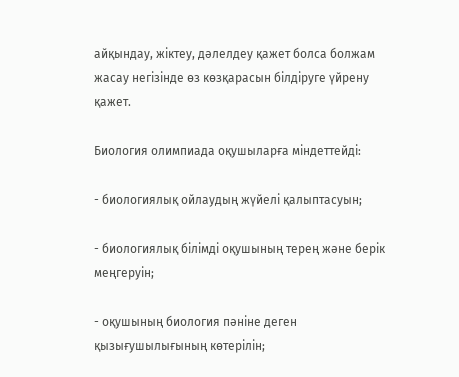айқындау, жіктеу, дәлелдеу қажет болса болжам жасау негізінде өз көзқарасын білдіруге үйрену қажет.

Биология олимпиада оқушыларға міндеттейді:

- биологиялық ойлаудың жүйелі қалыптасуын;

- биологиялық білімді оқушының терең және берік меңгеруін;

- оқушының биология пәніне деген қызығушылығының көтерілін;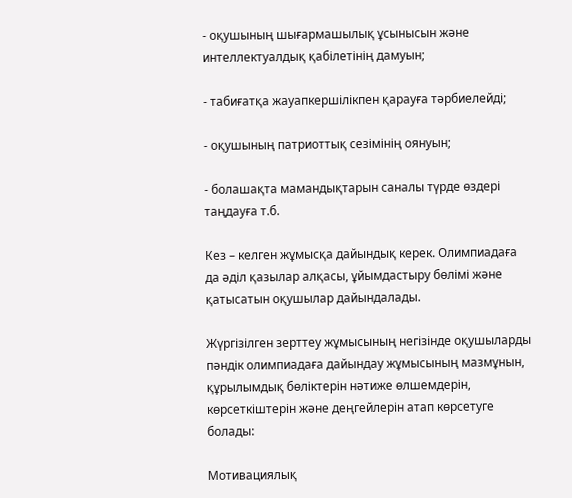- оқушының шығармашылық ұсынысын және интеллектуалдық қабілетінің дамуын;

- табиғатқа жауапкершілікпен қарауға тәрбиелейді;

- оқушының патриоттық сезімінің оянуын;

- болашақта мамандықтарын саналы түрде өздері таңдауға т.б.

Кез – келген жұмысқа дайындық керек. Олимпиадаға да әділ қазылар алқасы, ұйымдастыру бөлімі және қатысатын оқушылар дайындалады.

Жүргізілген зерттеу жұмысының негізінде оқушыларды пәндік олимпиадаға дайындау жұмысының мазмұнын, құрылымдық бөліктерін нәтиже өлшемдерін, көрсеткіштерін және деңгейлерін атап көрсетуге болады:

Мотивациялық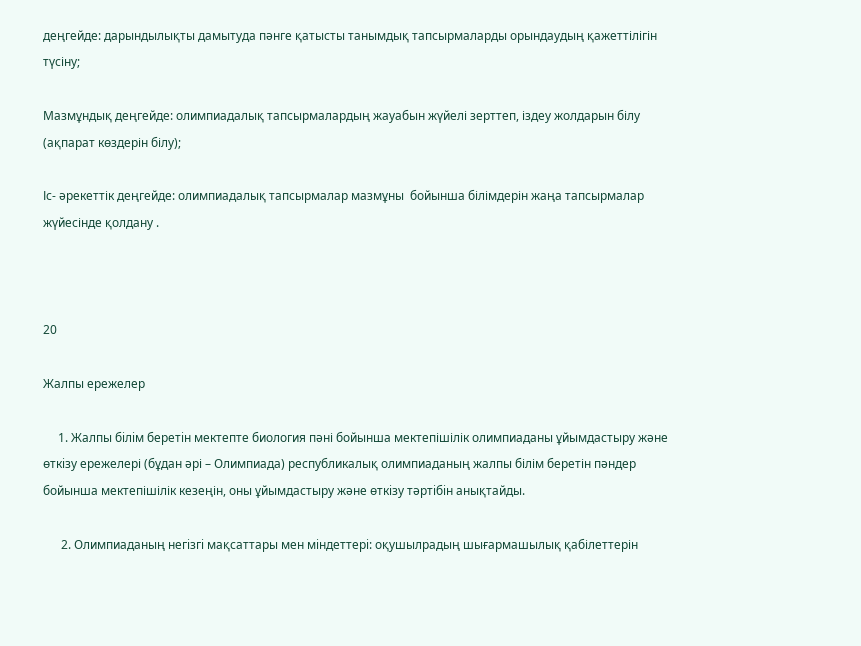деңгейде: дарындылықты дамытуда пәнге қатысты танымдық тапсырмаларды орындаудың қажеттілігін түсіну;

Мазмұндық деңгейде: олимпиадалық тапсырмалардың жауабын жүйелі зерттеп, іздеу жолдарын білу (ақпарат көздерін білу);

Іс- әрекеттік деңгейде: олимпиадалық тапсырмалар мазмұны  бойынша білімдерін жаңа тапсырмалар жүйесінде қолдану .



20

Жалпы ережелер

     1. Жалпы бiлiм беретiн мектепте биология пәні бойынша мектепішілік олимпиаданы ұйымдастыру және өткiзу ережелері (бұдан әрі – Олимпиада) республикалық олимпиаданың жалпы білім беретін пәндер бойынша мектепішілік кезеңін, оны ұйымдастыру және өткiзу тәртiбiн анықтайды.

      2. Олимпиаданың негiзгi мақсаттары мен мiндеттерi: оқушылрадың шығармашылық қабілеттерін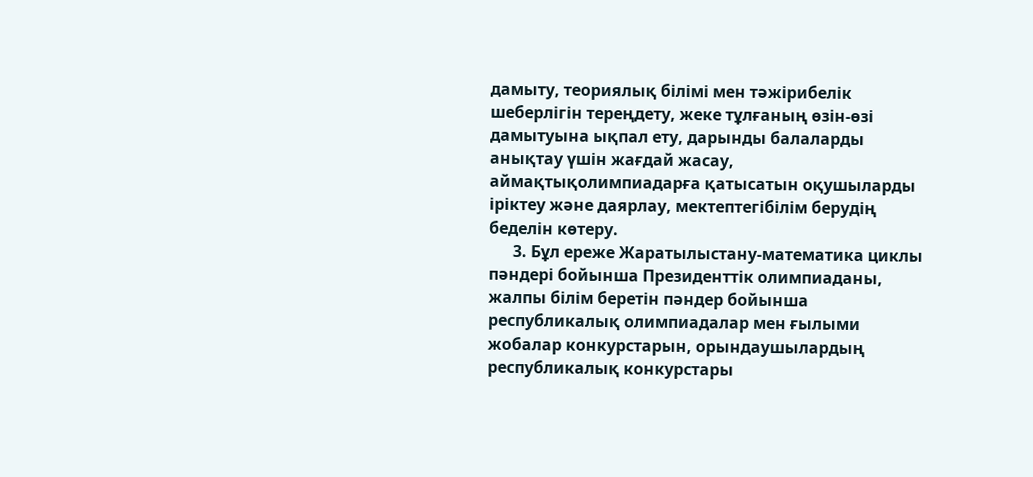дамыту, теориялық білімі мен тәжірибелік шеберлігін тереңдету, жеке тұлғаның өзін-өзі дамытуына ықпал ету, дарынды балаларды анықтау үшін жағдай жасау, аймақтықолимпиадарға қатысатын оқушыларды iрiктеу және даярлау, мектептегібілім берудің беделiн көтеру.
      3. Бұл ереже Жаратылыстану-математика циклы пәндері бойынша Президенттік олимпиаданы, жалпы білім беретін пәндер бойынша республикалық олимпиадалар мен ғылыми жобалар конкурстарын, орындаушылардың республикалық конкурстары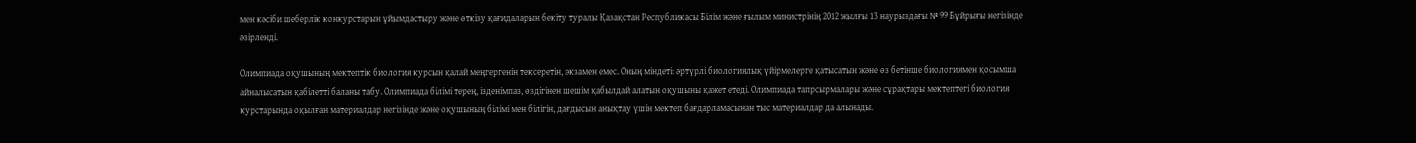мен кәсіби шеберлік конкурстарын ұйымдастыру және өткізу қағидаларын бекіту туралы Қазақстан Республикасы Білім және ғылым министрінің 2012 жылғы 13 наурыздағы № 99 Бұйрығы негізінде әзірленді.

Олимпиада оқушының мектептік биология курсын қалай меңгергенін тексеретін, экзамен емес. Оның міндеті: әртүрлі биологиялық үйірмелерге қатысатын және өз бетінше биологиямен қосымша айналысатын қабілетті баланы табу. Олимпиада білімі терең, ізденімпаз, өздігінен шешім қабылдай алатын оқушыны қажет етеді. Олимпиада тапрсырмалары және сұрақтары мектептегі биология курстарында оқылған материалдар негізінде және оқушының білімі мен білігін, дағдысын анықтау үшін мектеп бағдарламасынан тыс материалдар да алынады.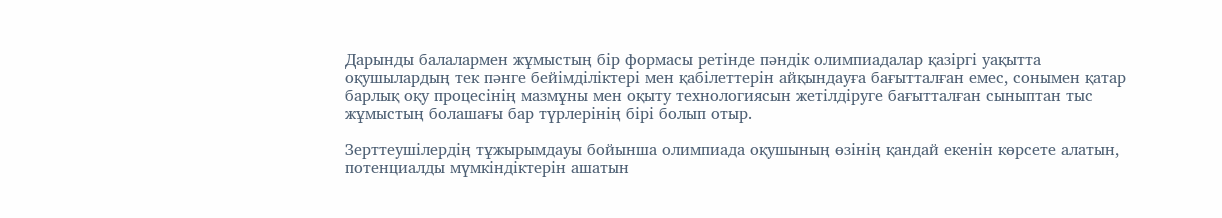Дарынды балалармен жұмыстың бір формасы ретінде пәндік олимпиадалар қазіргі уақытта оқушылардың тек пәнге бейімділіктері мен қабілеттерін айқындауға бағытталған емес, сонымен қатар барлық оқу процесінің мазмұны мен оқыту технологиясын жетілдіруге бағытталған сыныптан тыс жұмыстың болашағы бар түрлерінің бірі болып отыр.

Зерттеушілердің тұжырымдауы бойынша олимпиада оқушының өзінің қандай екенін көрсете алатын, потенциалды мүмкіндіктерін ашатын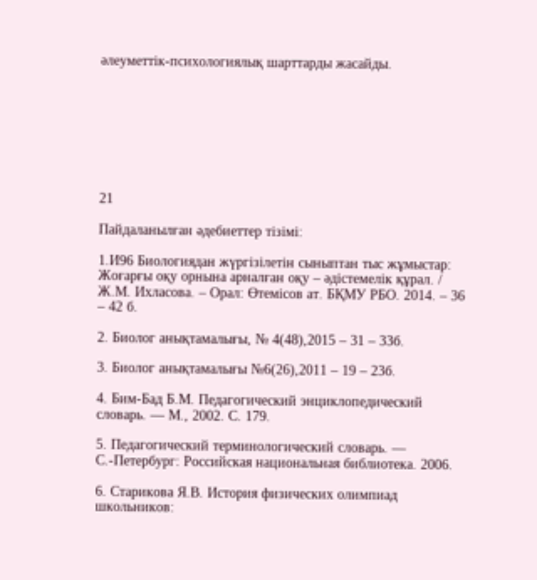әлеуметтік-психологиялық шарттарды жасайды.








21

Пайдаланылған әдебиеттер тізімі:

1.И96 Биологиядан жүргізілетін сыныптан тыс жұмыстар: Жоғарғы оқу орнына арналған оқу – әдістемелік құрал. / Ж.М. Ихласова. – Орал: Өтемісов ат. БҚМУ РБО. 2014. – 36 – 42 б.

2. Биолог анықтамалығы, № 4(48),2015 – 31 – 33б.

3. Биолог анықтамалығы №6(26),2011 – 19 – 23б.

4. Бим-Бад Б.М. Педагогический энциклопедический словарь. — М., 2002. С. 179.

5. Педагогический терминологический словарь. — С.-Петербург: Российская национальная библиотека. 2006.

6. Старикова Я.В. История физических олимпиад школьников: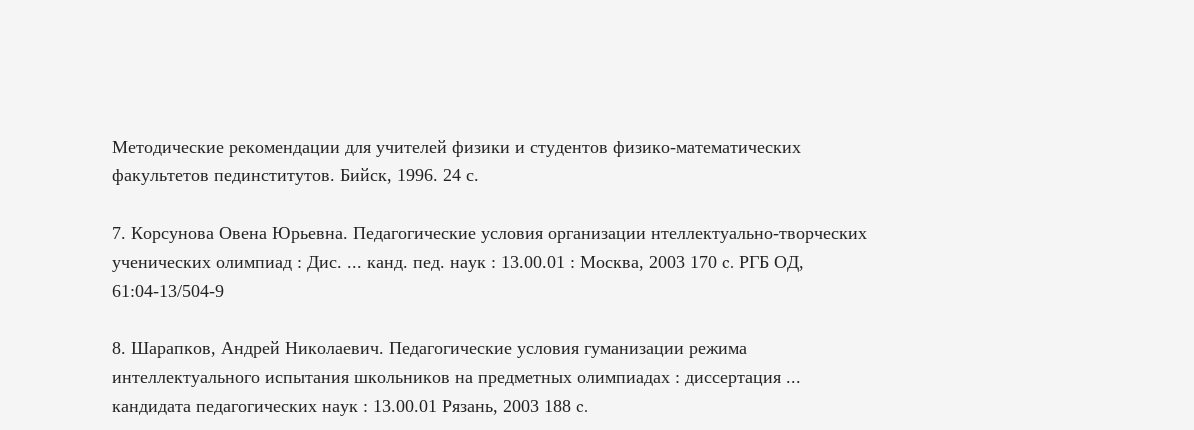Методические рекомендации для учителей физики и студентов физико-математических факультетов пединститутов. Бийск, 1996. 24 с.

7. Корсунова Овена Юрьевна. Педагогические условия организации нтеллектуально-творческих ученических олимпиад : Дис. ... канд. пед. наук : 13.00.01 : Москва, 2003 170 c. РГБ ОД, 61:04-13/504-9

8. Шарапков, Андрей Николаевич. Педагогические условия гуманизации режима интеллектуального испытания школьников на предметных олимпиадах : диссертация ... кандидата педагогических наук : 13.00.01 Рязань, 2003 188 c.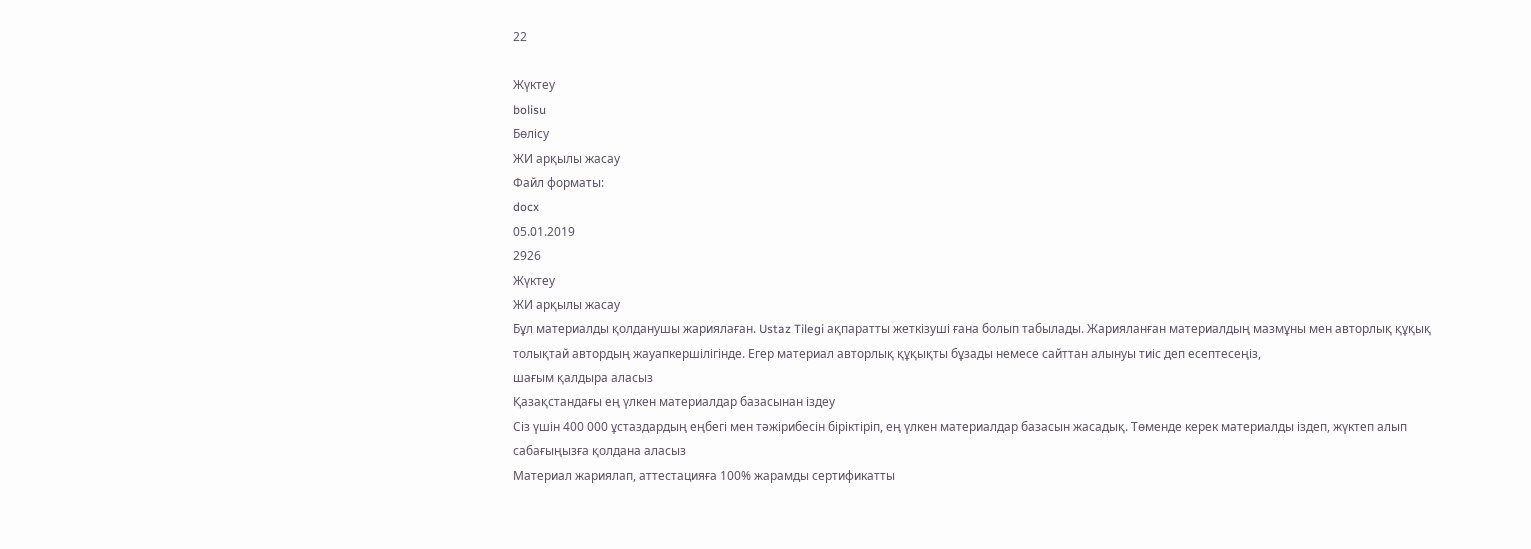22

Жүктеу
bolisu
Бөлісу
ЖИ арқылы жасау
Файл форматы:
docx
05.01.2019
2926
Жүктеу
ЖИ арқылы жасау
Бұл материалды қолданушы жариялаған. Ustaz Tilegi ақпаратты жеткізуші ғана болып табылады. Жарияланған материалдың мазмұны мен авторлық құқық толықтай автордың жауапкершілігінде. Егер материал авторлық құқықты бұзады немесе сайттан алынуы тиіс деп есептесеңіз,
шағым қалдыра аласыз
Қазақстандағы ең үлкен материалдар базасынан іздеу
Сіз үшін 400 000 ұстаздардың еңбегі мен тәжірибесін біріктіріп, ең үлкен материалдар базасын жасадық. Төменде керек материалды іздеп, жүктеп алып сабағыңызға қолдана аласыз
Материал жариялап, аттестацияға 100% жарамды сертификатты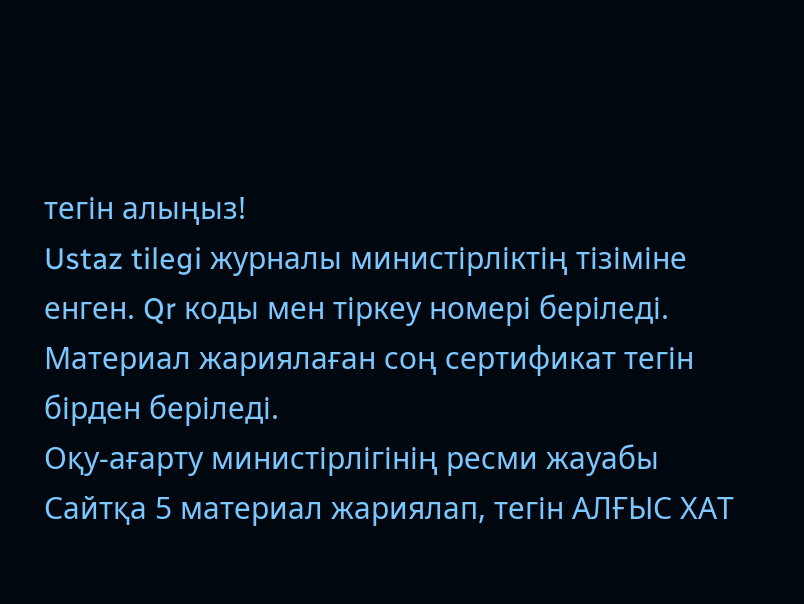тегін алыңыз!
Ustaz tilegi журналы министірліктің тізіміне енген. Qr коды мен тіркеу номері беріледі. Материал жариялаған соң сертификат тегін бірден беріледі.
Оқу-ағарту министірлігінің ресми жауабы
Сайтқа 5 материал жариялап, тегін АЛҒЫС ХАТ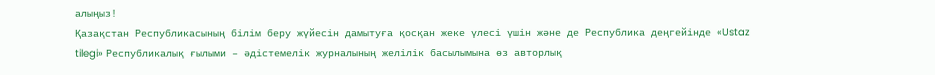алыңыз!
Қазақстан Республикасының білім беру жүйесін дамытуға қосқан жеке үлесі үшін және де Республика деңгейінде «Ustaz tilegi» Республикалық ғылыми – әдістемелік журналының желілік басылымына өз авторлық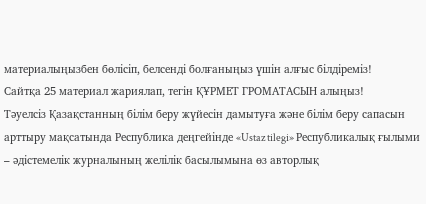материалыңызбен бөлісіп, белсенді болғаныңыз үшін алғыс білдіреміз!
Сайтқа 25 материал жариялап, тегін ҚҰРМЕТ ГРОМАТАСЫН алыңыз!
Тәуелсіз Қазақстанның білім беру жүйесін дамытуға және білім беру сапасын арттыру мақсатында Республика деңгейінде «Ustaz tilegi» Республикалық ғылыми – әдістемелік журналының желілік басылымына өз авторлық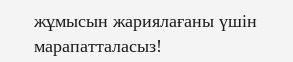жұмысын жариялағаны үшін марапатталасыз!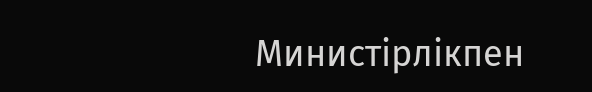Министірлікпен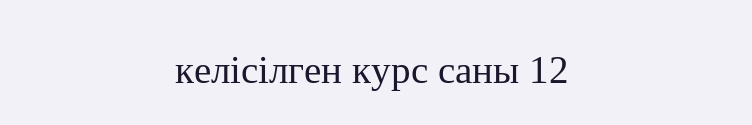келісілген курс саны 12